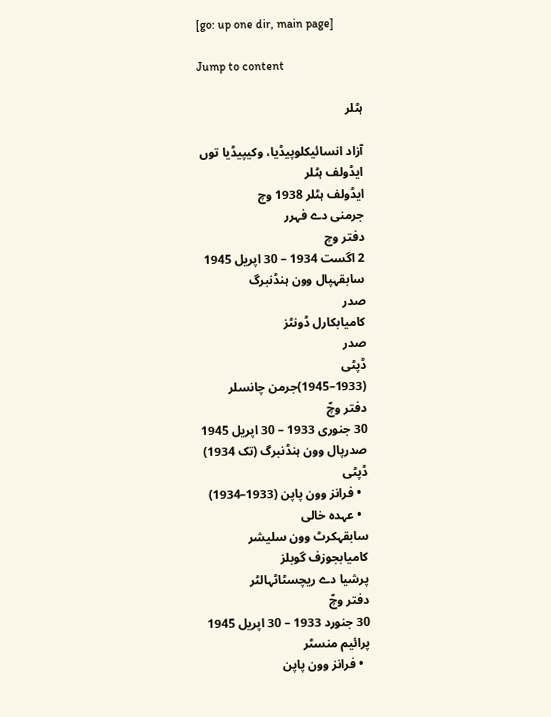[go: up one dir, main page]

Jump to content

ہٹلر

آزاد انسائیکلوپیڈیا، وکیپیڈیا توں
ایڈولف ہٹلر
ایڈولف ہٹلر 1938 وچ
جرمنی دے فہرر
دفتر وچ
2 اگست 1934 – 30 اپریل 1945
سابقہپال وون ہنڈنبرگ
صدر
کامیابکارل ڈونٹز
صدر
ڈپٹی
(1933–1945)جرمن چانسلر
دفتر وچّ
30 جنوری 1933 – 30 اپریل 1945
صدرپال وون ہنڈنبرگ (تک 1934)
ڈپٹی
  • فرانز وون پاپن (1933–1934)
  • عہدہ خالی
سابقہکرٹ وون سلیشر
کامیابجوزف گوبلز
پرشیا دے ریچسٹاٹہالٹر
دفتر وچّ
30 جنورد 1933 – 30 اپریل 1945
پرائیم منسٹر
  • فرانز وون پاپن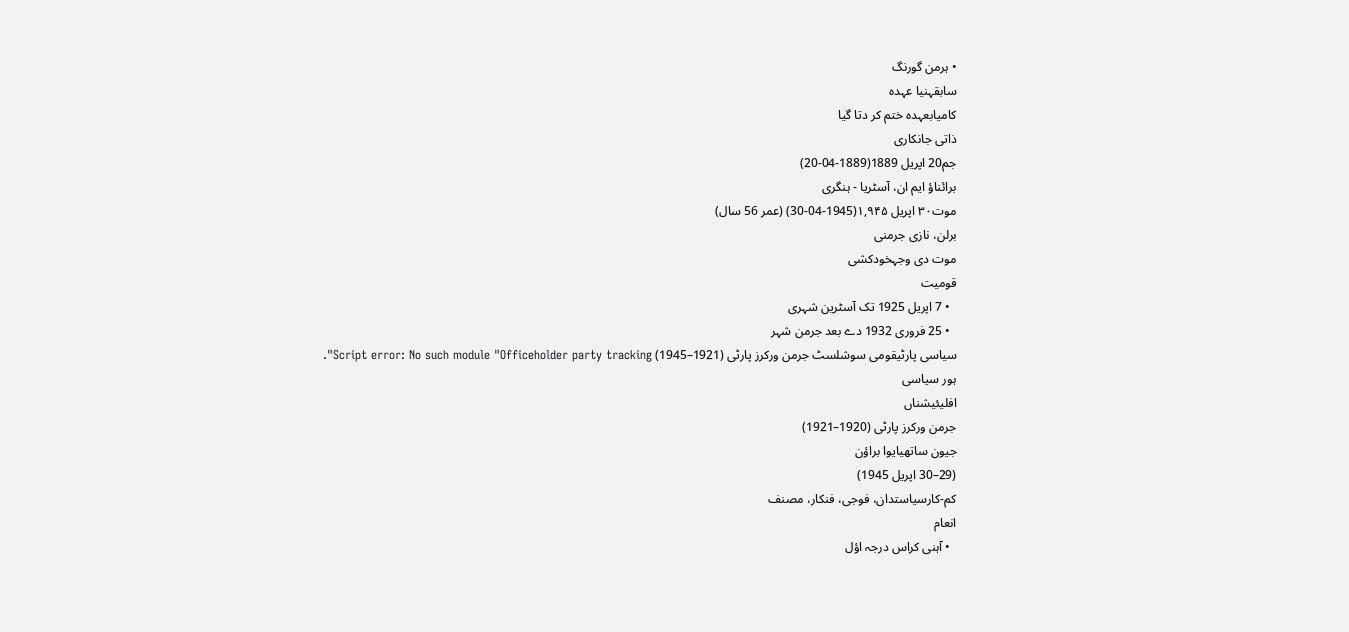• ہرمن گورنگ
سابقہنیا عہدہ
کامیابعہدہ ختم کر دتا گیا
ذاتی جانکاری
جم20 اپریل 1889(1889-04-20)
برائناؤ ایم ان، آسٹریا - ہنگری
موت۳۰ اپریل ۱,۹۴۵(1945-04-30) (عمر 56 سال)
برلن، نازی جرمنی
موت دی وجہخودکشی
قومیت
  • 7 اپریل 1925 تک آسٹرین شہری
  • 25 فروری 1932 دے بعد جرمن شہر
سیاسی پارٹیقومی سوشلسٹ جرمن ورکرز پارٹی (1921–1945) Script error: No such module "Officeholder party tracking".
ہور سیاسی
افلیئیشناں
جرمن ورکرز پارٹی (1920–1921)
جیون ساتھیایوا براؤن
(29–30 اپریل 1945)
کم-کارسیاستدان، فوجی، فنکار، مصنف
انعام
  • آہنی کراس درجہ اؤل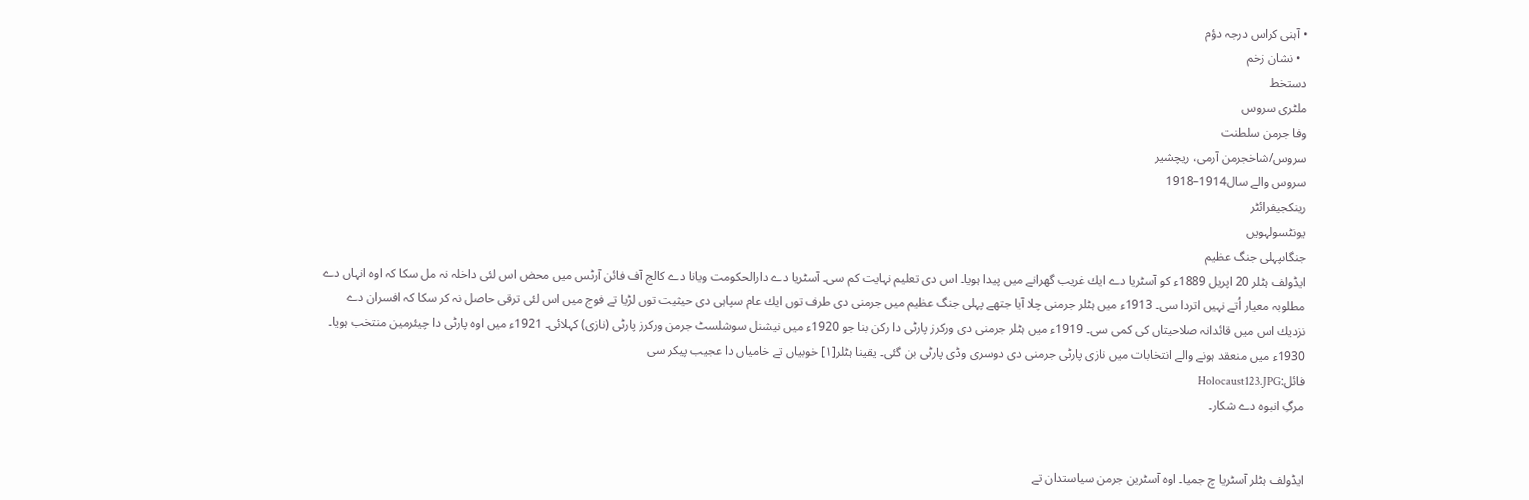• آہنی کراس درجہ دؤم
  • نشان زخم
دستخط
ملٹری سروس
وفا جرمن سلطنت
سروس/شاخجرمن آرمی، ریچشیر
سروس والے سال1914–1918
رینکجیفرائٹر
یونٹسولہويں
جنگاںپہلی جنگ عظیم
ایڈولف ہٹلر 20 اپريل 1889ء كو آسٹريا دے ايك غريب گھرانے ميں پيدا ہويا۔ اس دی تعليم نہايت كم سی۔ آسٹريا دے دارالحكومت ويانا دے كالج آف فائن آرٹس ميں محض اس لئی داخلہ نہ مل سكا كہ اوہ انہاں دے مطلوبہ معيار اُتے نہيں اتردا سی۔ 1913ء ميں ہٹلر جرمنی چلا آيا جتھے پہلی جنگ عظيم ميں جرمنی دی طرف توں ايك عام سپاہی دی حيثيت توں لڑیا تے فوج ميں اس لئی ترقی حاصل نہ كر سكا كہ افسران دے نزديك اس ميں قائدانہ صلاحيتاں كی كمی سی۔ 1919ء ميں ہٹلر جرمنی دی وركرز پارٹی دا ركن بنا جو 1920ء ميں نيشنل سوشلسٹ جرمن وركرز پارٹی (نازی) كہلائی۔ 1921ء ميں اوہ پارٹی دا چيئرمين منتخب ہويا۔ 1930ء ميں منعقد ہونے والے انتخابات ميں نازی پارٹی جرمنی دی دوسری وڈی پارٹی بن گئی۔ یقینا ہٹلر[۱] خوبیاں تے خامیاں دا عجیب پیکر سی
فائل:Holocaust123.JPG
مرگِ انبوہ دے شکار۔


ایڈولف ہٹلر آسٹریا چ جمیا۔ اوہ آسٹرین جرمن سیاستدان تے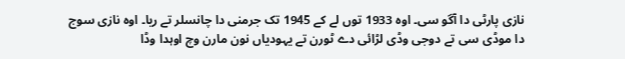نازی پارٹی دا آگو سی۔ اوہ 1933 توں لے کے 1945 تک جرمنی دا چانسلر تے ریا۔ اوہ نازی سوج دا موڈی سی تے دوجی وڈی لڑائی دے ٹورن تے یہودیاں نون مارن وچ اوہدا وڈا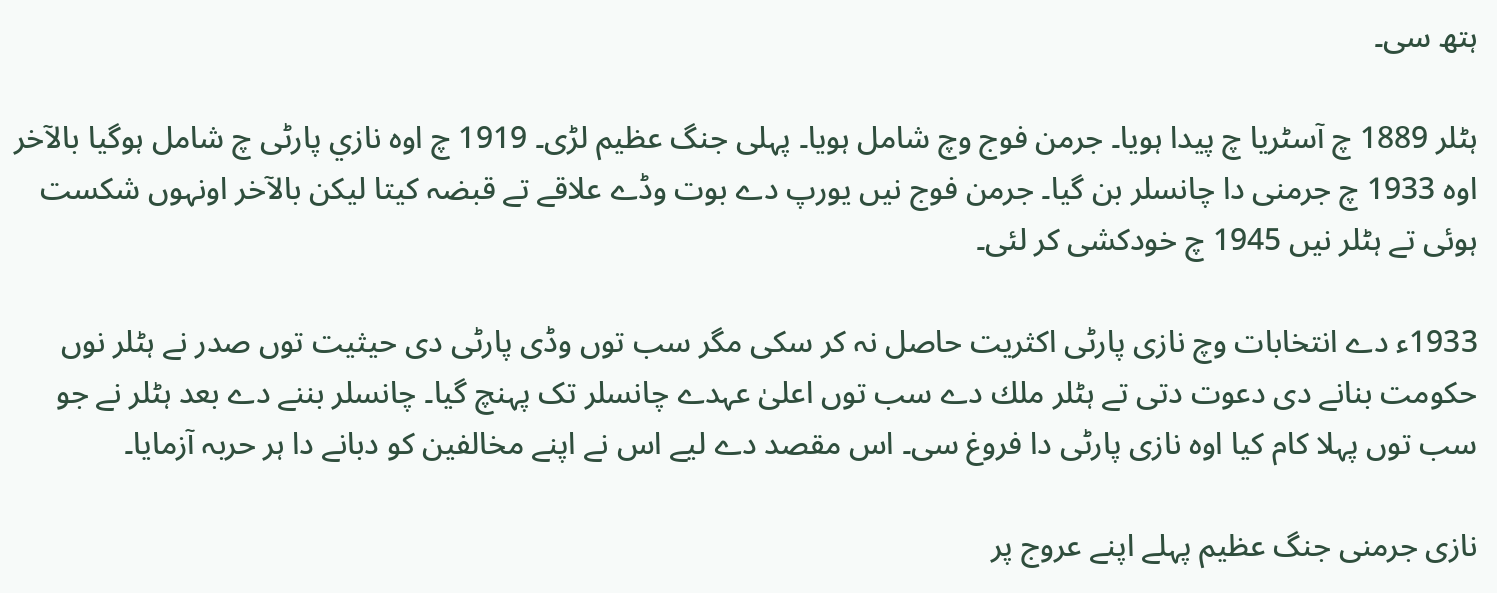ہتھ سی۔

ہٹلر 1889 چ آسٹریا چ پیدا ہویا۔ جرمن فوج وچ شامل ہویا۔ پہلی جنگ عظیم لڑی۔ 1919 چ اوہ نازي پارٹی چ شامل ہوگیا بالآخر اوہ 1933 چ جرمنی دا چانسلر بن گیا۔ جرمن فوج نیں یورپ دے بوت وڈے علاقے تے قبضہ کیتا لیکن بالآخر اونہوں شکست ہوئی تے ہٹلر نیں 1945 چ خودکشی کر لئی۔

1933ء دے انتخابات وچ نازی پارٹی اکثریت حاصل نہ کر سکی مگر سب توں وڈی پارٹی دی حیثیت توں صدر نے ہٹلر نوں حکومت بنانے دی دعوت دتی تے ہٹلر ملك دے سب توں اعلیٰ عہدے چانسلر تک پہنچ گيا۔ چانسلر بننے دے بعد ہٹلر نے جو سب توں پہلا كام كيا اوہ نازی پارٹی دا فروغ سی۔ اس مقصد دے ليے اس نے اپنے مخالفين كو دبانے دا ہر حربہ آزمايا۔

نازی جرمنی جنگ عظیم پہلے اپنے عروج پر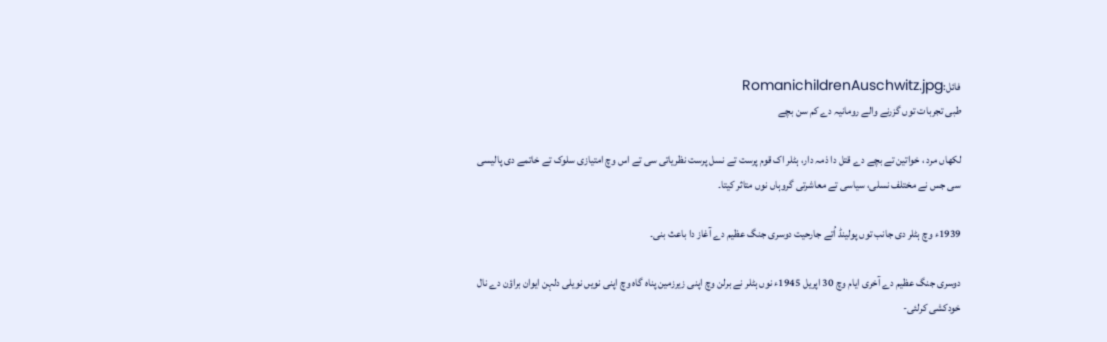فائل:RomanichildrenAuschwitz.jpg
طبی تجربات توں گزرنے والے رومانیہ دے کم سن بچے

لکھاں مرد ، خواتین تے بچے دے قتل دا ذمہ دار، ہٹلر اک قوم پرست تے نسل پرست نظریاتی سی تے اس وچ امتیازی سلوک تے خاتمے دی پالیسی سی جس نے مختلف نسلی، سیاسی تے معاشرتی گروہاں نوں متاثر کيتا۔

1939ء وچ ہٹلر دی جانب توں پولینڈ اُتے جارحیت دوسری جنگ عظیم دے آغاز دا باعث بنی۔

دوسری جنگ عظیم دے آخری ایام وچ 30 اپریل 1945ء نوں ہٹلر نے برلن وچ اپنی زیرزمین پناہ گاہ وچ اپنی نويں نویلی دلہن ایوان براؤن دے نال خودکشی کرلئی-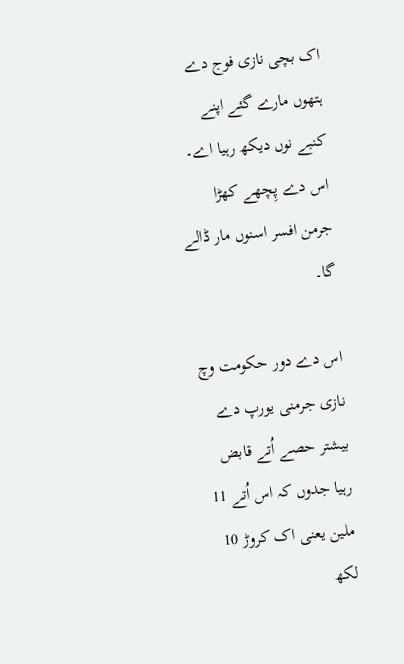اک بچی نازی فوج دے ہتھوں مارے گئے اپنے کنبے نوں دیکھ رہیا اے۔ اس دے پِچھے کھڑا جرمن افسر اسنوں مار ڈالے گا۔

اس دے دور حکومت وچ نازی جرمنی یورپ دے بیشتر حصے اُتے قابض رہیا جدوں کہ اس اُتے 11 ملین یعنی اک کروڑ 10 لکھ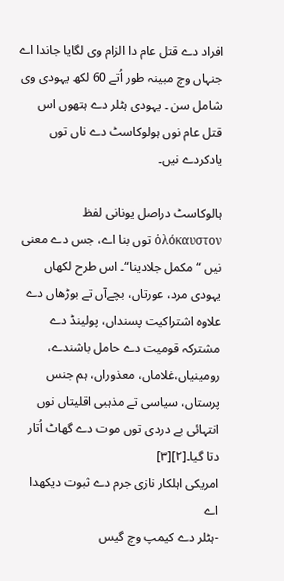افراد دے قتل عام دا الزام وی لگایا جاندا اے جنہاں وچ مبینہ طور اُتے 60 لکھ یہودی وی شامل سن ۔ یہودی ہٹلر دے ہتھوں اس قتل عام نوں ہولوکاسٹ دے ناں توں یادکردے نيں۔

ہالوکاسٹ دراصل یونانی لفظ ὁλόκαυστον توں بنا اے، جس دے معنی نيں “مکمل جلادینا“۔ اس طرح لکھاں یہودی مرد، عورتاں، بچےآں تے بوڑھاں دے علاوہ اشتراکیت پسنداں، پولینڈ دے مشترکہ قومیت دے حامل باشندے، رومینیاں،غلاماں، معذوراں، ہم جنس پرستاں، سیاسی تے مذہبی اقلیتاں نوں انتہائی بے دردی توں موت دے گھاٹ اُتار دتا گیا۔[۲][۳]
امریکی اہلکار نازی جرم دے ثبوت دیکھدا اے
-ہٹلر دے کیمپ وچ گیس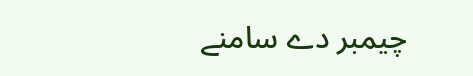چیمبر دے سامنے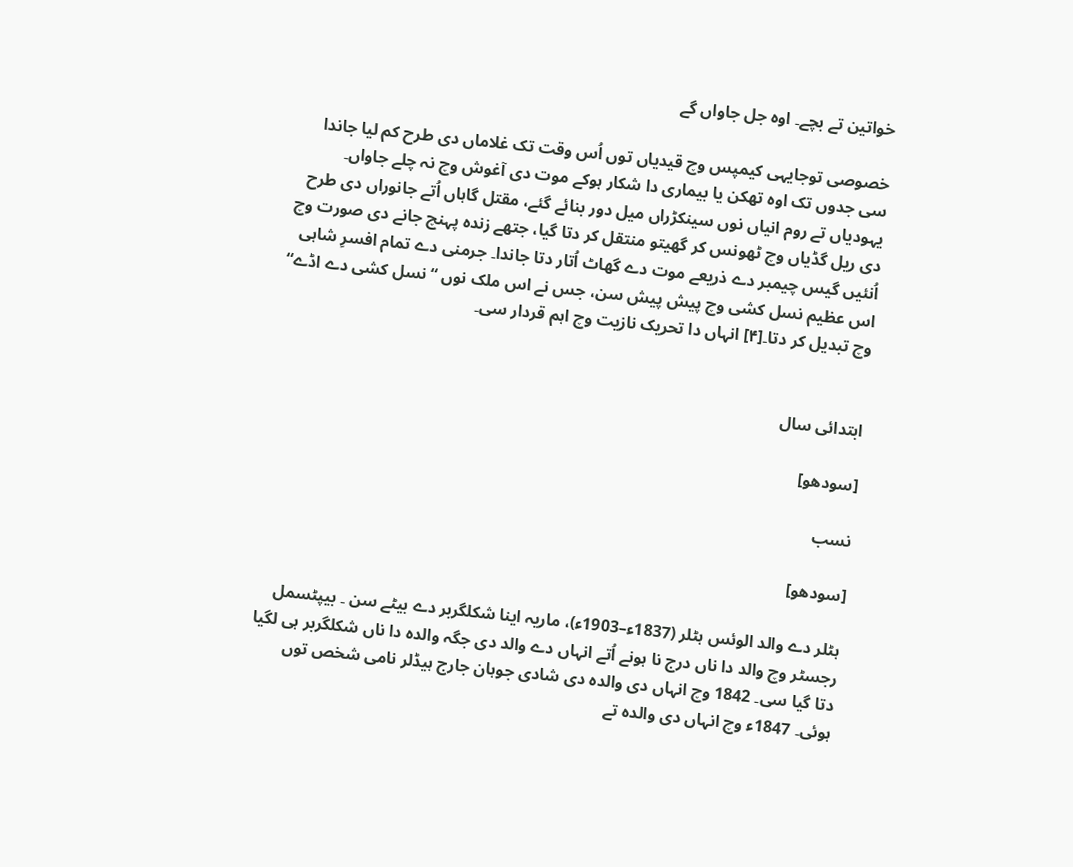خواتین تے بچے۔ اوہ جل جاواں گے

خصوصی توجایہی کیمپس وچ قیدیاں توں اُس وقت تک غلاماں دی طرح کم لیا جاندا سی جدوں تک اوہ تھکن یا بیماری دا شکار ہوکے موت دی آغوش وچ نہ چلے جاواں۔ یہودیاں تے روم انیاں نوں سینکڑراں میل دور بنائے گئے، مقتل گاہاں اُتے جانوراں دی طرح دی ریل گڈیاں وچ ٹھونس کر گھیتو منتقل کر دتا گیا، جتھے زندہ پہنچ جانے دی صورت وچ اُنئيں گیس چیمبر دے ذریعے موت دے گھاٹ اُتار دتا جاندا۔ جرمنی دے تمام افسرِ شاہی اس عظیم نسل کشی وچ پیش پیش سن، جس نے اس ملک نوں “نسل کشی دے اڈے“ وچ تبدیل کر دتا۔[۴] انہاں دا تحریک نازیت وچ اہم قردار سی۔


ابتدائی سال

[سودھو]

نسب

[سودھو]

ہٹلر دے والد الوئس ہٹلر (1837ء–1903ء)، ماریہ اینا شکلگربر دے بیٹے سن ۔ بیپٹسمل رجسٹر وچ والد دا ناں درج نا ہونے اُتے انہاں دے والد دی جگہ والدہ دا ناں شکلگربر ہی لگیا دتا گیا سی۔ 1842 وچ انہاں دی والدہ دی شادی جوہان جارج ہیڈلر نامی شخص توں ہوئی۔ 1847ء وچ انہاں دی والدہ تے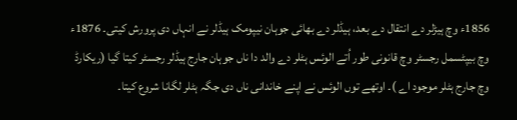1856ء وچ ہیڑلر دے انتقال دے بعد، ہیڈلر دے بھائی جوہان نیپومک ہیڈلر نے انہاں دی پرورش کيتی۔ 1876ء وچ بیپٹسمل رجسٹر وچ قانونی طور اُتے الوئس ہٹلر دے والد دا ناں جوہان جارج ہیڈلر رجسٹر کيتا گیا (ریکارڈ وچ جارج ہٹلر موجود اے )۔ اوتھے توں الوئس نے اپنے خاندانی ناں دی جگہ ہٹلر لگانا شروع کيتا۔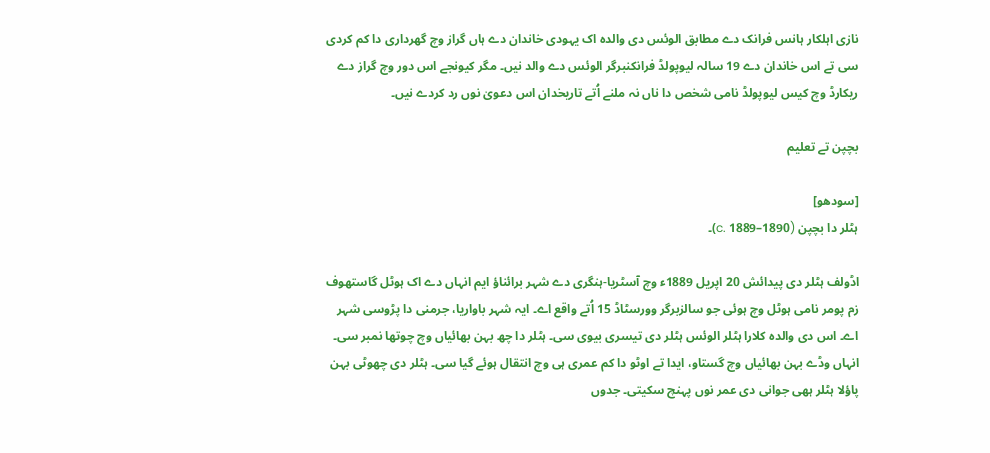نازی اہلکار ہانس فرانک دے مطابق الوئس دی والدہ اک یہودی خاندان دے ہاں گراز وچ گھرداری دا کم کردی سی تے اس خاندان دے 19 سالہ لیوپولڈ فرانکنبرگر الوئس دے والد نيں۔ مگر کیونجے اس دور وچ گراز دے ریکارڈ وچ کیس لیوپولڈ نامی شخص دا ناں نہ ملنے اُتے تاریخدان اس دعویٰ نوں رد کردے نيں۔

بچپن تے تعلیم

[سودھو]
ہٹلر دا بچپن (c. 1889–1890)۔

اڈولف ہٹلر دی پیدائش 20 اپریل 1889ء وچ آسٹریا-ہنگری دے شہر برائناؤ ایم انہاں دے اک ہوٹل گاستھوف زم پومر نامی ہوٹل وچ ہوئی جو سالزبرگر وورسٹاڈ 15 اُتے واقع اے۔ ایہ شہر باواریا، جرمنی دا پڑوسی شہر اے۔ اس دی والدہ کلارا ہٹلر الوئس ہٹلر دی تیسری بیوی سی۔ ہٹلر دا چھ بہن بھائیاں وچ چوتھا نمبر سی۔ انہاں وڈے بہن بھائیاں وچ گستاو، ایدا تے اوٹو دا کم عمری ہی وچ انتقال ہوئے گیا سی۔ ہٹلر دی چھوٹی بہن پاؤلا ہٹلر ہھی جوانی دی عمر نوں پہنچ سکيتی۔ جدوں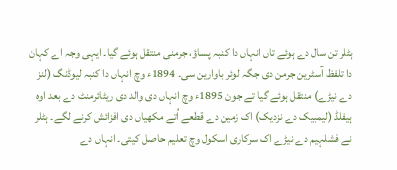ہٹلر تن سال دے ہوئے تاں انہاں دا کنبہ پساؤ، جرمنی منتقل ہوئے گیا۔ ایہی وجہ اے کہان دا تلفظ آسٹرین جرمن دی جگہ لوئر باوارین سی۔ 1894ء وچ انہاں دا کنبہ لیوڈنگ (لنز دے نیڑے) منتقل ہوئے گیا تے جون 1895ء وچ انہاں دی والد دی ریٹائرمنٹ دے بعد اوہ ہیفلڈ (لیمبیک دے نزدیک) اک زمین دے قطعے اُتے مکھیاں دی افزائش کرنے لگے۔ ہٹلر نے فشلہیم دے نیڑے اک سرکاری اسکول وچ تعلیم حاصل کيتی۔ انہاں دے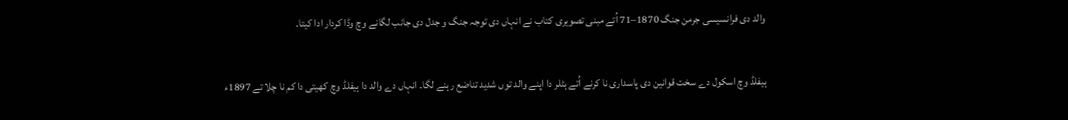والد دی فرانسیسی جرمن جنگ 1870–71 اُتے مبنی تصویری کتاب نے انہاں دی توجہ جنگ و جدل دی جانب لگانے وچ وڈا کردار ادا کيتا۔

ہیفلڈ وچ اسکول دے سخت قوانین دی پاسداری نا کرنے اُتے ہٹلر دا اپنے والد توں شدید تناضع رہنے لگا۔ انہاں دے والد دا ہیفلڈ وچ کھیتی دا کم نا چلا تے 1897ء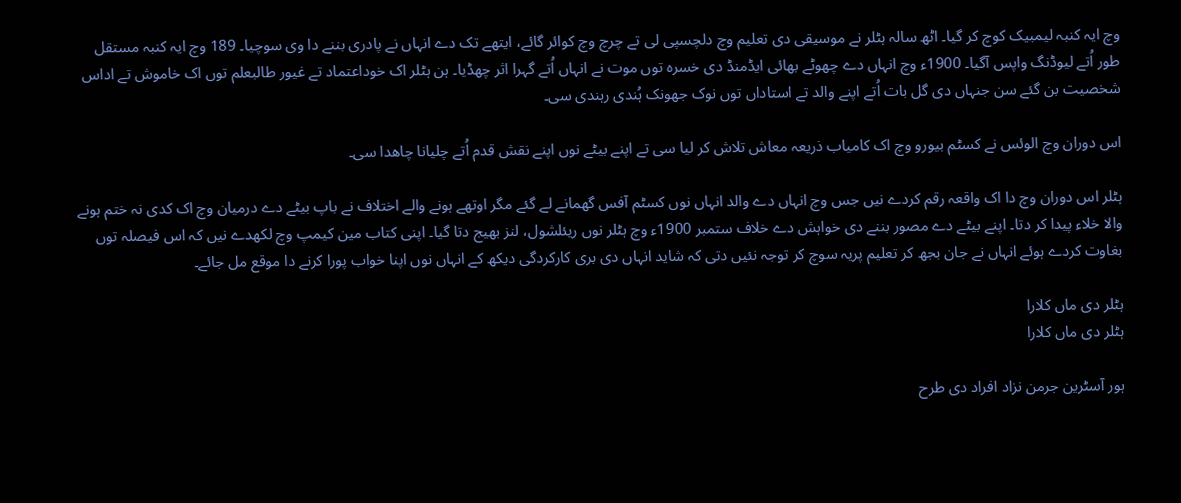وچ ایہ کنبہ لیمبیک کوچ کر گیا۔ اٹھ سالہ ہٹلر نے موسیقی دی تعلیم وچ دلچسپی لی تے چرچ وچ کوائر گائے، ایتھے تک دے انہاں نے پادری بننے دا وی سوچیا۔ 189 وچ ایہ کنبہ مستقل طور اُتے لیوڈنگ واپس آگیا۔ 1900ء وچ انہاں دے چھوٹے بھائی ایڈمنڈ دی خسرہ توں موت نے انہاں اُتے گہرا اثر چھڈیا۔ ہن ہٹلر اک خوداعتماد تے غیور طالبعلم توں اک خاموش تے اداس شخصیت بن گئے سن جنہاں دی گل بات اُتے اپنے والد تے استاداں توں نوک جھونک ہُندی رہندی سی۔

اس دوران وچ الوئس نے کسٹم بیورو وچ اک کامیاب ذریعہ معاش تلاش کر ليا سی تے اپنے بیٹے نوں اپنے نقش قدم اُتے چلیانا چاھدا سی۔

ہٹلر اس دوران وچ دا اک واقعہ رقم کردے نيں جس وچ انہاں دے والد انہاں نوں کسٹم آفس گھمانے لے گئے مگر اوتھے ہونے والے اختلاف نے باپ بیٹے دے درمیان وچ اک کدی نہ ختم ہونے والا خلاء پیدا کر دتا۔ اپنے بیٹے دے مصور بننے دی خواہش دے خلاف ستمبر 1900ء وچ ہٹلر نوں ریئلشول، لنز بھیج دتا گیا۔ اپنی کتاب مین کیمپ وچ لکھدے نيں کہ اس فیصلہ توں بغاوت کردے ہوئے انہاں نے جان بجھ کر تعلیم پریہ سوچ کر توجہ نئيں دتی کہ شاید انہاں دی بری کارکردگی دیکھ کے انہاں نوں اپنا خواب پورا کرنے دا موقع مل جائے۔

ہٹلر دی ماں کلارا
ہٹلر دی ماں کلارا

ہور آسٹرین جرمن نزاد افراد دی طرح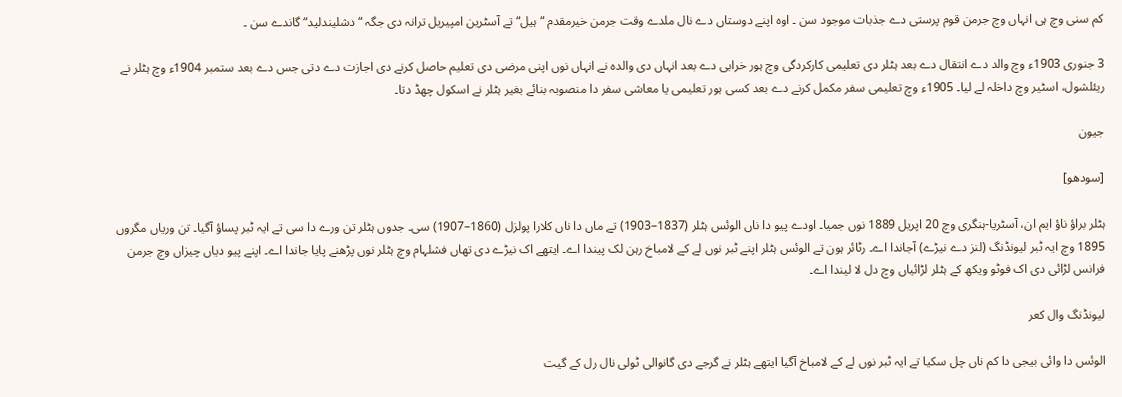کم سنی وچ ہی انہاں وچ جرمن قوم پرستی دے جذبات موجود سن ۔ اوہ اپنے دوستاں دے نال ملدے وقت جرمن خیرمقدم “ہیل“ تے آسٹرین امپیریل ترانہ دی جگہ “دشلیندلید“ گاندے سن ۔

3 جنوری 1903ء وچ والد دے انتقال دے بعد ہٹلر دی تعلیمی کارکردگی وچ ہور خرابی دے بعد انہاں دی والدہ نے انہاں نوں اپنی مرضی دی تعلیم حاصل کرنے دی اجازت دے دتی جس دے بعد ستمبر 1904ء وچ ہٹلر نے ریئلشول، اسٹیر وچ داخلہ لے لیا۔ 1905ء وچ تعلیمی سفر مکمل کرنے دے بعد کسی ہور تعلیمی یا معاشی سفر دا منصوبہ بنائے بغیر ہٹلر نے اسکول چھڈ دتا۔

جیون

[سودھو]

ہٹلر براؤ ناؤ ایم ان، آسٹریا-ہنگری وچ 20 اپریل 1889 نوں جمیا۔ اودے پیو دا ناں الوئس ہٹلر (1837–1903) تے ماں دا ناں کلارا پولزل (1860–1907) سی۔ جدوں ہٹلر تن ورے دا سی تے ایہ ٹبر پساؤ آگیا۔ تن وریاں مگروں 1895 وچ ایہ ٹبر لیونڈنگ (لنز دے نیڑے) آجاندا اے۔ رٹائر ہون تے الوئس ہٹلر اپنے ٹبر نوں لے کے لامباخ رہن لک پیندا اے۔ ایتھے اک نیڑے دی تھاں فشلہام وچ ہٹلر نوں پڑھنے پایا جاندا اے۔ اپنے پیو دیاں چیزاں وچ جرمن فرانس لڑائی دی اک فوٹو ویکھ کے ہٹلر لڑائیاں وچ دل لا لیندا اے۔

لیونڈنگ وال کعر

الوئس دا وائی بیجی دا کم ناں چل سکیا تے ایہ ٹبر نوں لے کے لامباخ آگیا ایتھے ہٹلر نے گرجے دی گانوالی ٹولی نال رل کے گیت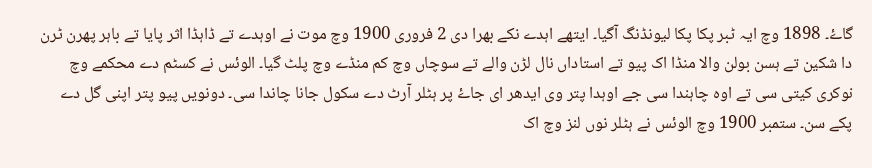گاۓ۔ 1898 وچ ایہ ٹبر پکا پکا لیونڈنگ آگیا۔ ایتھے اہدے نکے بھرا دی 2 فروری 1900 وچ موت نے اوہدے تے ڈاہڈا اثر پایا تے باہر پھرن ٹرن دا شکین تے ہسن بولن والا منڈا اک پیو تے استاداں نال لڑن والے تے سوچاں وچ کم منڈے وچ پلٹ گیا۔ الوئس نے کسٹم دے محکمے وچ نوکری کیتی سی تے اوہ چاہندا سی جے اوہدا پتر وی ایدھر ای جاۓ پر ہٹلر آرٹ دے سکول جانا چاندا سی۔ دونویں پیو پتر اپنی گل دے پکے سن۔ ستمبر 1900 وچ الوئس نے ہٹلر نوں لنز وچ اک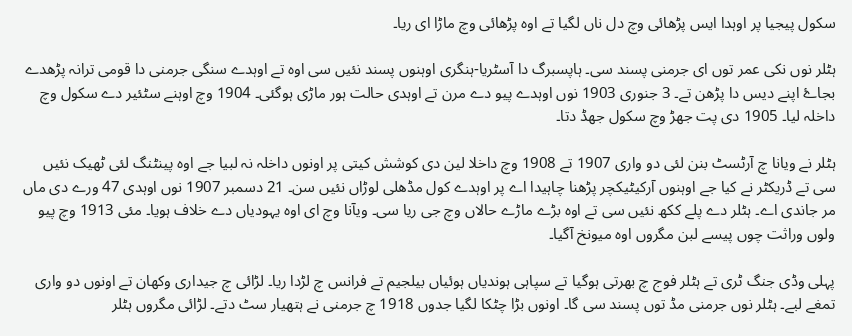سکول پیجیا پر اوہدا ایس پڑھائی وچ دل ناں لگیا تے اوہ پڑھائی وچ ماڑا ای ریا۔

ہٹلر نوں نکی عمر توں ای جرمنی پسند سی۔ ہاپسبرگ دا آسٹریا-ہنگری اوہنوں پسند نئیں سی اوہ تے اوہدے سنگی جرمنی دا قومی ترانہ پڑھدے بجاۓ اپنے دیس دا پڑھن تے۔ 3 جنوری 1903 نوں اوہدے پیو دے مرن تے اوہدی حالت ہور ماڑی ہوگئی۔ 1904 وچ اوہنے سٹئیر دے سکول وچ داخلہ لیا۔ 1905 دی پت جھڑ وچ سکول جھڈ دتا۔

ہٹلر نے ویانا چ آرٹسٹ بنن لئی دو واری 1907 تے 1908 وچ داخلا لین دی کوشش کیتی پر اونوں داخلہ نہ لبیا جے اوہ پینٹنگ لئی ٹھیک نئیں سی تے ڈریکٹر نے کیا جے اوہنوں آرکیٹیکچر پڑھنا چاہیدا اے پر اوہدے کول مڈھلی لوڑاں نئیں سن۔ 21 دسمبر 1907 نوں اوہدی 47 ورے دی ماں مر جاندی اے۔ ہٹلر دے پلے ککھ نئیں سی تے اوہ بڑے ماڑے حالاں وچ جی ریا سی۔ ویآنا وچ ای اوہ یہودیاں دے خلاف ہویا۔ مئی 1913 وچ پیو ولوں وراثت چوں پیسے لبن مگروں اوہ میونخ آگیا۔

پہلی وڈی جنگ ٹری تے ہٹلر فوج چ بھرتی ہوگیا تے سپاہی ہوندیاں ہوئیاں بیلجیم تے فرانس چ لڑدا ریا۔ لڑائی چ جیداری وکھان تے اونوں دو واری تمغے لبے۔ ہٹلر نوں جرمنی مڈ توں پسند سی گا۔ اونوں بڑا چٹکا لگیا جدوں 1918 چ جرمنی نے ہتھیار سٹ دتے۔ لڑائی مگروں ہٹلر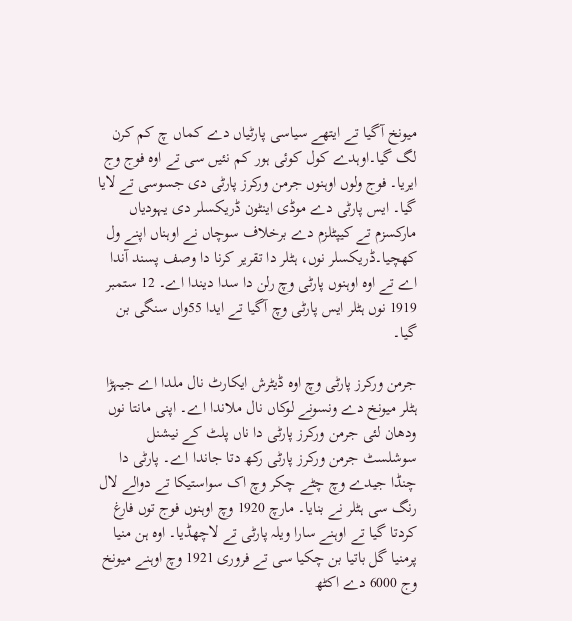میونخ آگیا تے ایتھے سیاسی پارٹیاں دے کماں چ کم کرن لگ گیا۔اوہدے کول کوئی ہور کم نئیں سی تے اوہ فوج وج ایریا۔ فوج ولوں اوہنوں جرمن ورکرز پارٹی دی جسوسی تے لایا گیا۔ ایس پارٹی دے موڈی اینٹون ڈریکسلر دی یہودیاں مارکسزم تے کیپٹلزم دے برخلاف سوچاں نے اوہناں اپنے ول کھچیا۔ڈریکسلر نوں، ہٹلر دا تقریر کرنا دا وصف پسند آندا اے تے اوہ اوہنوں پارٹی وچ رلن دا سدا دیندا اے۔ 12 ستمبر 1919 نوں ہٹلر ایس پارٹی وچ آگیا تے ایدا 55واں سنگی بن گیا۔

جرمن ورکرز پارٹی وچ اوہ ڈیٹرش ایکارٹ نال ملدا اے جیہڑا ہٹلر میونخ دے ونسونے لوکاں نال ملاندا اے۔ اپنی مانتا نوں ودھان لئی جرمن ورکرز پارٹی دا ناں پلٹ کے نیشنل سوشلسٹ جرمن ورکرز پارٹی رکھ دتا جاندا اے۔ پارٹی دا چنڈا جیدے وچ چٹے چکر وچ اک سواستیکا تے دوالے لال رنگ سی ہٹلر نے بنایا۔ مارچ 1920 وچ اوہنوں فوج توں فارغ کردتا گیا تے اوہنے سارا ویلہ پارٹی تے لاچھڈیا۔ اوہ ہن منیا پرمنیا گل باتیا بن چکیا سی تے فروری 1921 وچ اوہنے میونخ وج 6000 دے اکٹھ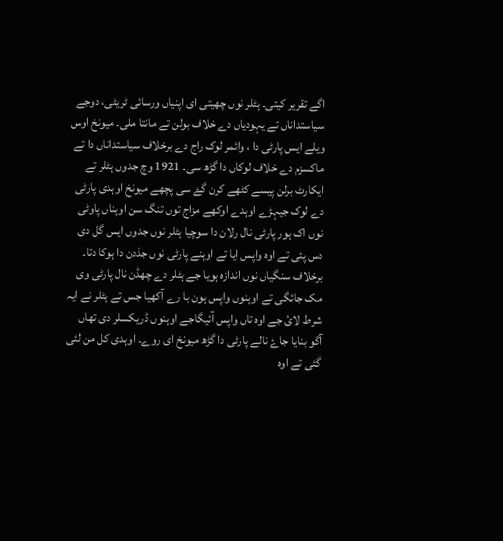اگے تقریر کیتی۔ ہٹلر نوں چھیتی ای اپنیاں ورسائی ٹریٹی، دوجے سیاستداناں تے یہودیاں دے خلاف بولن تے مانتا ملی۔ میونخ اوس ویلے ایس پارٹی دا ، وائمر لوک راج دے برخلاف سیاستداناں دا تے ماکسزم دے خلاف لوکاں دا گڑھ سی۔ 1921 وچ جدوں ہٹلر تے ایکارٹ برلن پیسے کٹھے کرن گۓ سی پچھے میونخ اوہدی پارٹی دے لوک جیہڑے اوہدے اوکھے مزاج توں تنگ سن اوہناں پاوٹی نوں اک ہور پارٹی نال رلان دا سوچیا ہٹلر نوں جدوں ایس گل دی دس پئی تے اوہ واپس ايا تے اوہنے پارٹی نوں جذدن دا ہوکا دتا۔ برخلاف سنگیاں نوں اندازہ ہویا جے ہٹلر دے چھڈن نال پارٹی وی مک جائگی تے اوہنوں واپس ہون با رے آکھیا جس تے ہٹلر نے ایہ شرط لائ جے اوہ تاں واپس آئیگاجے اوہنوں ڈریکسلر دی تھاں آگو بنایا جاۓ نالے پارٹی دا گڑھ میونخ ای روے۔ اوہدی کل من لئی گئی تے اوہ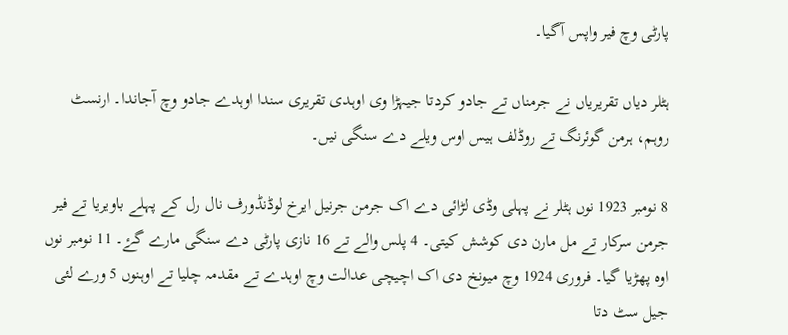پارٹی وچ فیر واپس آگیا۔

ہٹلر دیاں تقریریاں نے جرمناں تے جادو کردتا جیہڑا وی اوہدی تقریری سندا اوہدے جادو وچ آجاندا۔ ارنسٹ روہم، ہرمن گوئرنگ تے روڈلف ہیس اوس ویلے دے سنگی نیں۔

8 نومبر 1923 نوں ہٹلر نے پہلی وڈی لڑائی دے اک جرمن جرنیل ایرخ لوڈنڈورف نال رل کے پہلے باویریا تے فیر جرمن سرکار تے مل مارن دی کوشش کیتی۔ 4 پلس والے تے 16 نازی پارٹی دے سنگی مارے گۓ۔ 11 نومبر نوں اوہ پھڑیا گیا۔ فروری 1924 وچ میونخ دی اک اچیچی عدالت وچ اوہدے تے مقدمہ چلیا تے اوہنوں 5 ورے لئی جیل سٹ دتا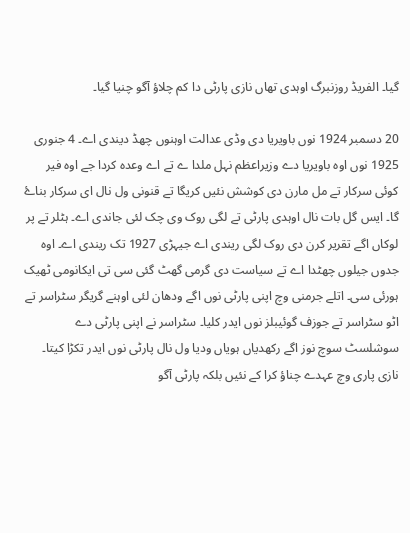گیا۔ الفریڈ روزنبرگ اوہدی تھاں نازی پارٹی دا کم چلاؤ آگو چنیا گیا۔

20 دسمبر 1924 نوں باویریا دی وڈی عدالت اوہنوں چھڈ دیندی اے۔ 4 جنوری 1925 نوں اوہ باویریا دے وزیراعظم نہل ملدا ے تے اے وعدہ کردا جے اوہ فیر کوئی سرکار تے مل مارن دی کوشش نئیں کریگا تے قنونی ول نال ای سرکار بناۓ گا۔ ایس گل بات نال اوہدی پارٹی تے لگی روک وی چک لئی جاندی اے۔ ہٹلر تے پر لوکاں اگے تقریر کرن دی روک لگی ریندی اے جیہڑی 1927 تک ریندی اے۔ اوہ جدوں جیلوں چھٹدا اے تے سیاست دی گرمی گھٹ گئی سی تی ایکانومی ٹھیک ہورئی سی۔ اتلے جرمنی وچ اپنی پارٹی نوں اگے ودھان لئی اوہنے گریگر سٹراسر تے اٹو سٹراسر تے جوزف گوئیبلز نوں ایدر کلیا۔ سٹراسر نے اپنی پارٹی دے سوشلسٹ سوچ نوز اگے رکھدیاں ہویاں ودیا ول نال پارٹی نوں ایدر تکڑا کیتا۔ نازی پاری وچ عہدے چناؤ کرا کے نئیں بلکہ پارٹی آگو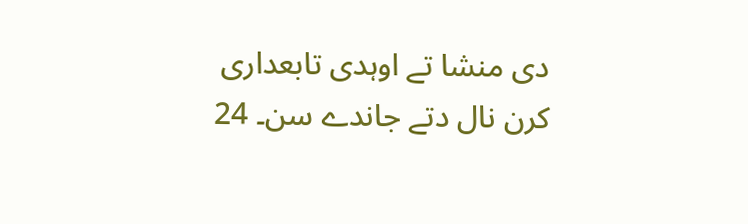دی منشا تے اوہدی تابعداری کرن نال دتے جاندے سن۔ 24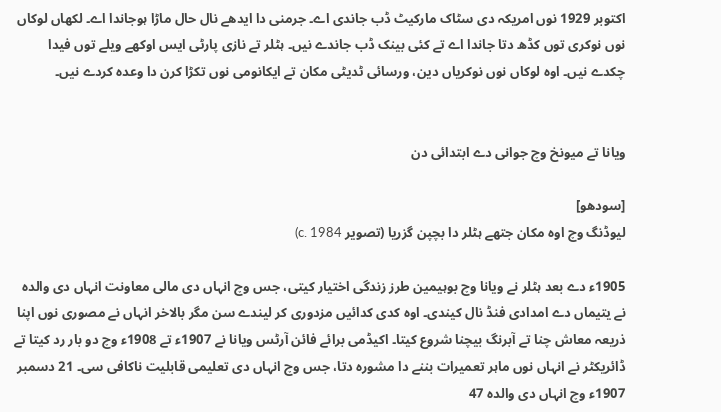اکتوبر 1929 نوں امریکہ دی سٹاک مارکیٹ ڈب جاندی اے۔ جرمنی دا ایدھے نال حال ماڑا ہوجاندا اے۔ لکھاں لوکاں نوں نوکری توں کڈھ دتا جاندا اے تے کئی بینک ڈب جاندے نیں۔ ہٹلر تے نازی پارٹی ایس اوکھے ویلے توں فیدا چکدے نیں۔ اوہ لوکاں نوں نوکریاں دین، ورسائی ٹدیٹی مکان تے ایکانومی نوں تکڑا کرن دا وعدہ کردے نیں۔


ویانا تے میونخ وچ جوانی دے ابتدائی دن

[سودھو]
لیوڈنگ وچ اوہ مکان جتھے ہٹلر دا بچپن گزریا (تصویر c. 1984)

1905ء دے بعد ہٹلر نے ویانا وچ بوہیمین طرز زندگی اختیار کيتی، جس وچ انہاں دی مالی معاونت انہاں دی والدہ نے یتیماں دے امدادی فنڈ نال کیندی۔ اوہ کدی کدائيں مزدوری کر لیندے سن مگر بالاخر انہاں نے مصوری نوں اپنا ذریعہ معاش چنا تے آبرنگ بیچنا شروع کيتا۔ اکیڈمی برائے فائن آرٹس ویانا نے 1907ء تے 1908ء وچ دو بار رد کيتا تے ڈائریکٹر نے انہاں نوں ماہر تعمیرات بننے دا مشورہ دتا، جس وچ انہاں دی تعلیمی قابلیت ناکافی سی۔ 21 دسمبر 1907ء وچ انہاں دی والدہ 47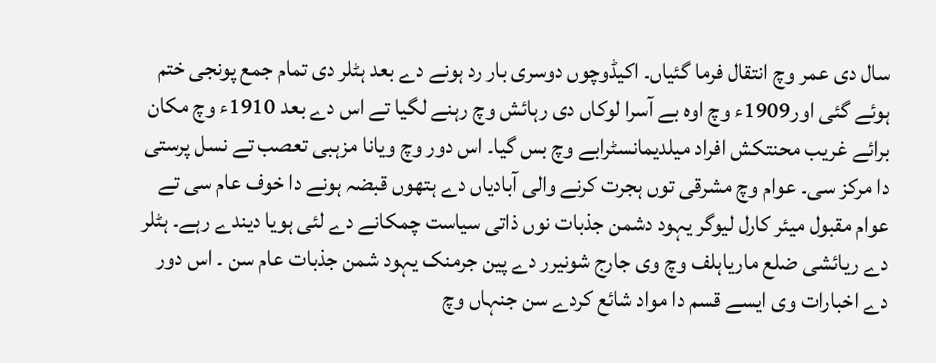سال دی عمر وچ انتقال فرما گئياں۔ اکیڈوچوں دوسری بار رد ہونے دے بعد ہٹلر دی تمام جمع پونجی ختم ہوئے گئی اور1909ء وچ اوہ بے آسرا لوکاں دی رہائش وچ رہنے لگیا تے اس دے بعد 1910ء وچ مکان برائے غریب محنتکش افراد میلدیمانسٹرابے وچ بس گیا۔ اس دور وچ ویانا مزہبی تعصب تے نسل پرستی دا مرکز سی۔ عوام وچ مشرقی توں ہجرت کرنے والی آبادیاں دے ہتھوں قبضہ ہونے دا خوف عام سی تے عوام مقبول میئر کارل لیوگر یہود دشمن جذبات نوں ذاتی سیاست چمکانے دے لئی ہويا دیندے رہے۔ ہٹلر دے ریائشی ضلع ماریاہلف وچ وی جارج شونیرر دے پین جرمنک یہود شمن جذبات عام سن ۔ اس دور دے اخبارات وی ايسے قسم دا مواد شائع کردے سن جنہاں وچ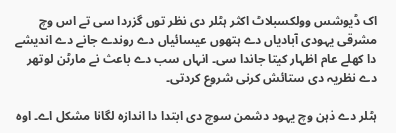اک ڈیوشس وولکسبلاٹ اکثر ہٹلر دی نظر توں گزردا سی تے اس وچ مشرقی یہودی آبادیاں دے ہتھوں عیسائیاں دے روندے جانے دے اندیشے دا کھلے عام اظہار کيتا جاندا سی۔ انہاں سب دے باعث نے مارٹن لوتھر دے نظریہ دی ستائش کرنی شروع کردتی۔

ہٹلر دے ذہن وچ یہود دشمن سوچ دی ابتدا دا اندازہ لگانا مشکل اے۔ اوہ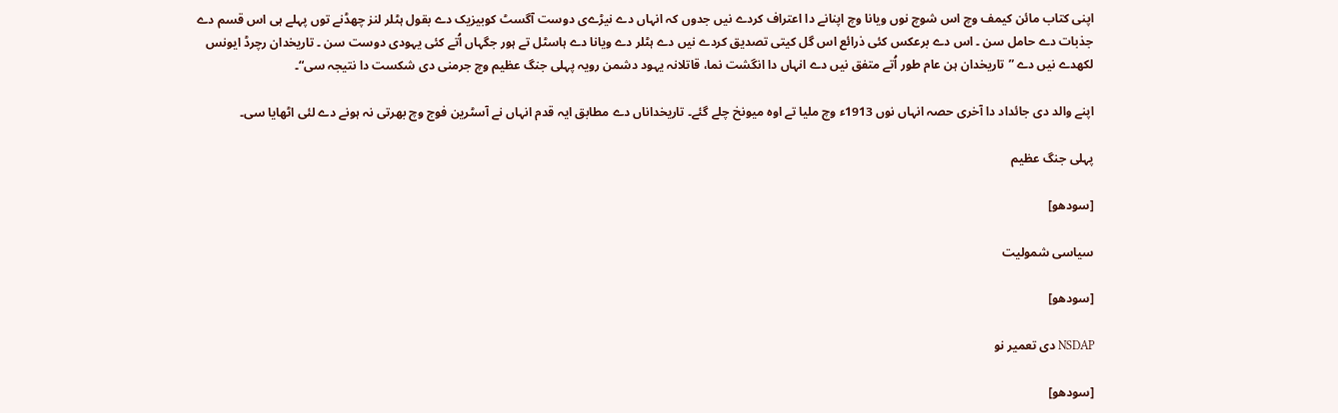اپنی کتاب مائن کیمف وچ اس شوچ نوں ویانا وچ اپنانے دا اعتراف کردے نيں جدوں کہ انہاں دے نیڑےی دوست آگسٹ کوبیزیک دے بقول ہٹلر لنز چھڈنے توں پہلے ہی اس قسم دے جذبات دے حامل سن ۔ اس دے برعکس کئی ذرائع اس گل کيتی تصدیق کردے نيں دے ہٹلر دے ویانا دے ہاسٹل تے ہور جگہاں اُتے کئی یہودی دوست سن ۔ تاریخدان رچرڈ ایونس لکھدے نيں دے ”تاریخدان ہن عام طور اُتے متفق نيں دے انہاں دا انگشت نما، قاتلانہ یہود دشمن رویہ پہلی جنگ عظیم وچ جرمنی دی شکست دا نتیجہ سی“۔

اپنے والد دی جائداد دا آخری حصہ انہاں نوں 1913ء وچ ملیا تے اوہ میونخ چلے گئے۔ تاریخداناں دے مطابق ایہ قدم انہاں نے آسٹرین فوج وچ بھرتی نہ ہونے دے لئی اٹھایا سی۔

پہلی جنگ عظیم

[سودھو]

سیاسی شمولیت

[سودھو]

NSDAP دی تعمیر نو

[سودھو]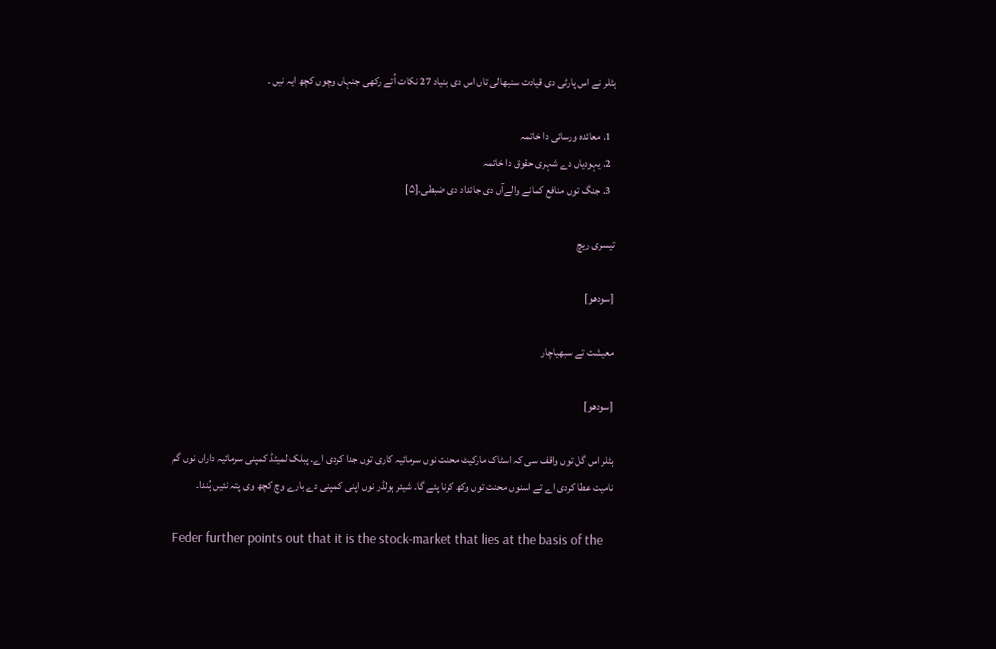ہٹلر نے اس پارٹی دی قیادت سنبھالی تاں اس دی بنیاد 27 نکات اُتے رکھی جنہاں وچوں کچھ ایہ نيں ۔

  1. معائدہ ورسائی دا خاتمہ
  2. یہودیاں دے شہری حقوق دا خاتمہ
  3. جنگ توں منافع کمانے والےآں دی جائداد دی ضبطی۔[۵]

تیسری ریچ

[سودھو]

معیشت تے سبھیاچار

[سودھو]

ہٹلر اس گل توں واقف سی کہ اسٹاک مارکیٹ محنت نوں سرمائیہ کاری توں جدا کردی اے۔ پبلک لمیٹڈ کمپنی سرمائیہ داراں نوں گم نامیت عطا کردی اے تے اسنوں محنت توں وکھ کرنا پئے گا۔ شیئر ہولڈر نوں اپنی کمپنی دے بارے وچ کچھ وی پتہ نئيں ہُندا۔

Feder further points out that it is the stock-market that lies at the basis of the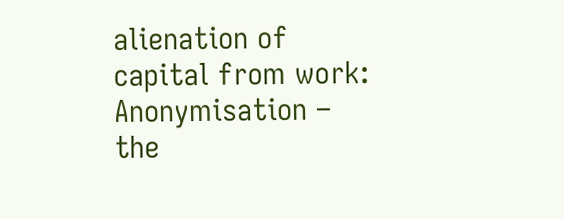alienation of capital from work:
Anonymisation – the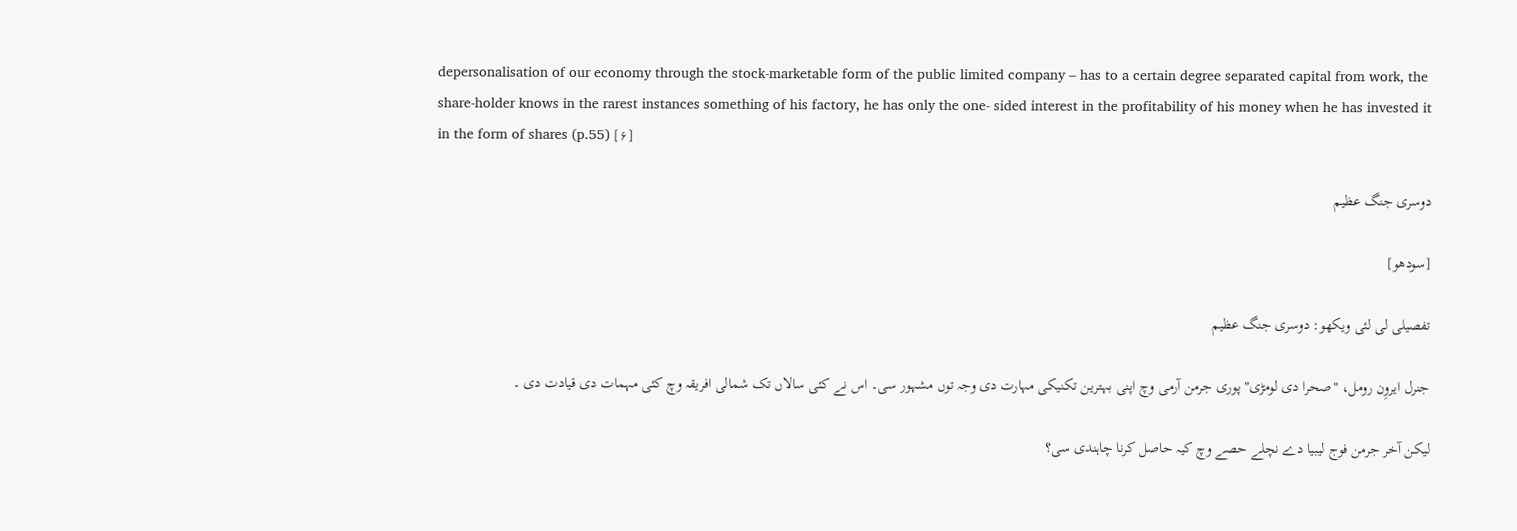depersonalisation of our economy through the stock-marketable form of the public limited company – has to a certain degree separated capital from work, the share-holder knows in the rarest instances something of his factory, he has only the one- sided interest in the profitability of his money when he has invested it in the form of shares (p.55) [۶]

دوسری جنگ عظیم

[سودھو]

تفصیلی لی لئی ویکھو: دوسری جنگ عظیم

جنرل ایروِن رومل، "صحرا دی لومڑی" پوری جرمن آرمی وچ اپنی بہترین تکنیکی مہارت دی وجہ توں مشہور سی۔ اس نے کئی سالاں تک شمالی افریقہ وچ کئی مہمات دی قیادت دی ۔

لیکن آخر جرمن فوج لیبیا دے نچلے حصے وچ کیہ حاصل کرنا چاہندی سی؟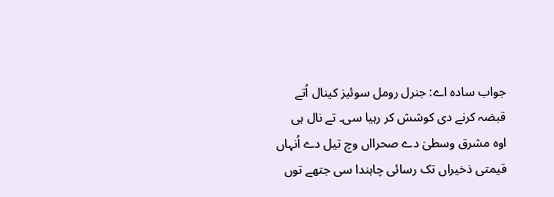جواب سادہ اے: جنرل رومل سوئیز کینال اُتے قبضہ کرنے دی کوشش کر رہیا سی۔ تے نال ہی اوہ مشرق وسطیٰ دے صحرااں وچ تیل دے اُنہاں قیمتی ذخیراں تک رسائی چاہندا سی جتھے توں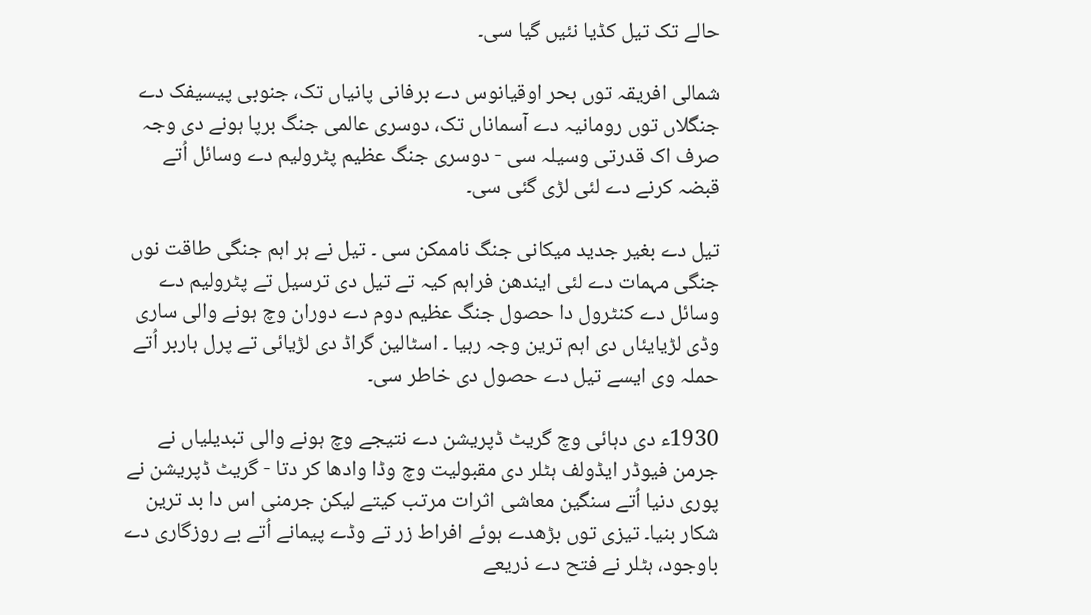حالے تک تیل کڈیا نئيں گیا سی۔

شمالی افریقہ توں بحر اوقیانوس دے برفانی پانیاں تک، جنوبی پیسیفک دے جنگلاں توں رومانیہ دے آسماناں تک، دوسری عالمی جنگ برپا ہونے دی وجہ صرف اک قدرتی وسیلہ سی - دوسری جنگ عظیم پٹرولیم دے وسائل اُتے قبضہ کرنے دے لئی لڑی گئی سی۔

تیل دے بغیر جدید میکانی جنگ ناممکن سی ۔ تیل نے ہر اہم جنگی طاقت نوں جنگی مہمات دے لئی ایندھن فراہم کیہ تے تیل دی ترسیل تے پٹرولیم دے وسائل دے کنٹرول دا حصول جنگ عظیم دوم دے دوران وچ ہونے والی ساری وڈی لڑیایئاں دی اہم ترین وجہ رہیا ۔ اسٹالین گراڈ دی لڑیائی تے پرل ہاربر اُتے حملہ وی ايسے تیل دے حصول دی خاطر سی۔

1930ء دی دہائی وچ گریٹ ڈپریشن دے نتیجے وچ ہونے والی تبدیلیاں نے جرمن فیوڈر ایڈولف ہٹلر دی مقبولیت وچ وڈا وادھا کر دتا - گریٹ ڈپریشن نے پوری دنیا اُتے سنگین معاشی اثرات مرتب کیتے لیکن جرمنی اس دا بد ترین شکار بنیا۔ تیزی توں بڑھدے ہوئے افراط زر تے وڈے پیمانے اُتے بے روزگاری دے باوجود، ہٹلر نے فتح دے ذریعے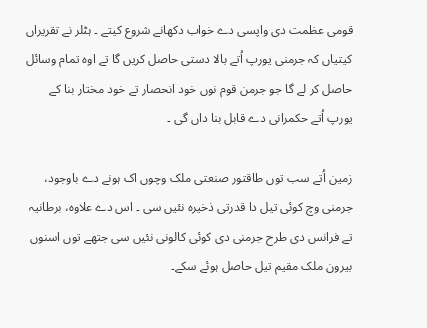قومی عظمت دی واپسی دے خواب دکھانے شروع کیتے ۔ ہٹلر نے تقریراں کيتياں کہ جرمنی یورپ اُتے بالا دستی حاصل کريں گا تے اوہ تمام وسائل حاصل کر لے گا جو جرمن قوم نوں خود انحصار تے خود مختار بنا کے یورپ اُتے حکمرانی دے قابل بنا داں گی ۔

زمین اُتے سب توں طاقتور صنعتی ملک وچوں اک ہونے دے باوجود، جرمنی وچ کوئی تیل دا قدرتی ذخیرہ نئيں سی ۔ اس دے علاوہ، برطانیہ تے فرانس دی طرح جرمنی دی کوئی کالونی نئيں سی جتھے توں اسنوں بیرون ملک مقیم تیل حاصل ہوئے سکے۔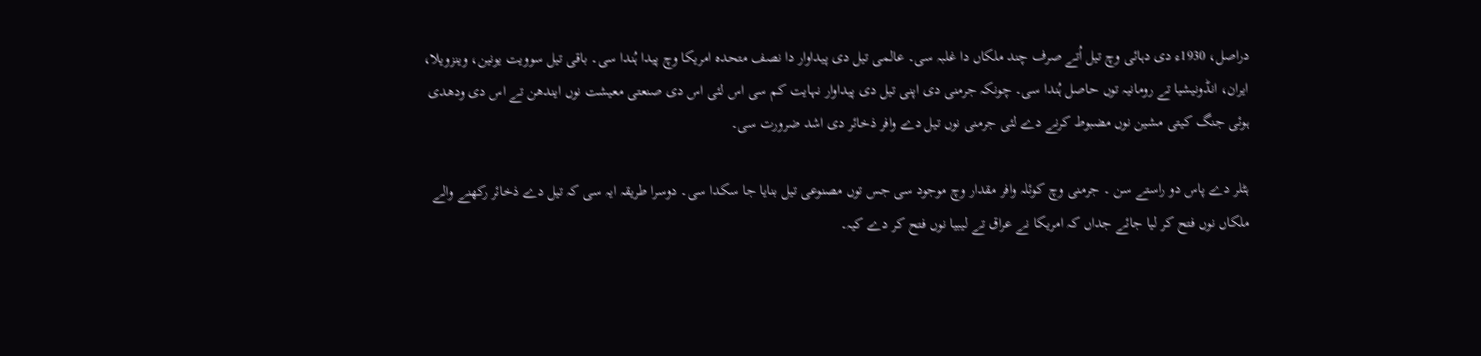دراصل، 1930ء دی دہائی وچ تیل اُتے صرف چند ملکاں دا غلبہ سی۔ عالمی تیل دی پیداوار دا نصف متحدہ امریکا وچ پیدا ہُندا سی۔ باقی تیل سوویت یونین، وینزویلا، ایران، انڈونیشیا تے رومانیہ توں حاصل ہُندا سی۔ چونکہ جرمنی دی اپنی تیل دی پیداوار نہایت کم سی اس لئی اس دی صنعتی معیشت نوں ایندھن تے اس دی ودھدی ہوئی جنگ کيتی مشین نوں مضبوط کرنے دے لئی جرمنی نوں تیل دے وافر ذخائر دی اشد ضرورت سی۔

ہٹلر دے پاس دو راستے سن ۔ جرمنی وچ کوئلہ وافر مقدار وچ موجود سی جس توں مصنوعی تیل بنایا جا سکدا سی۔ دوسرا طریقہ ایہ سی کہ تیل دے ذخائر رکھنے والے ملکاں نوں فتح کر ليا جائے جداں کہ امریکا نے عراق تے لیبیا نوں فتح کر دے کیہ۔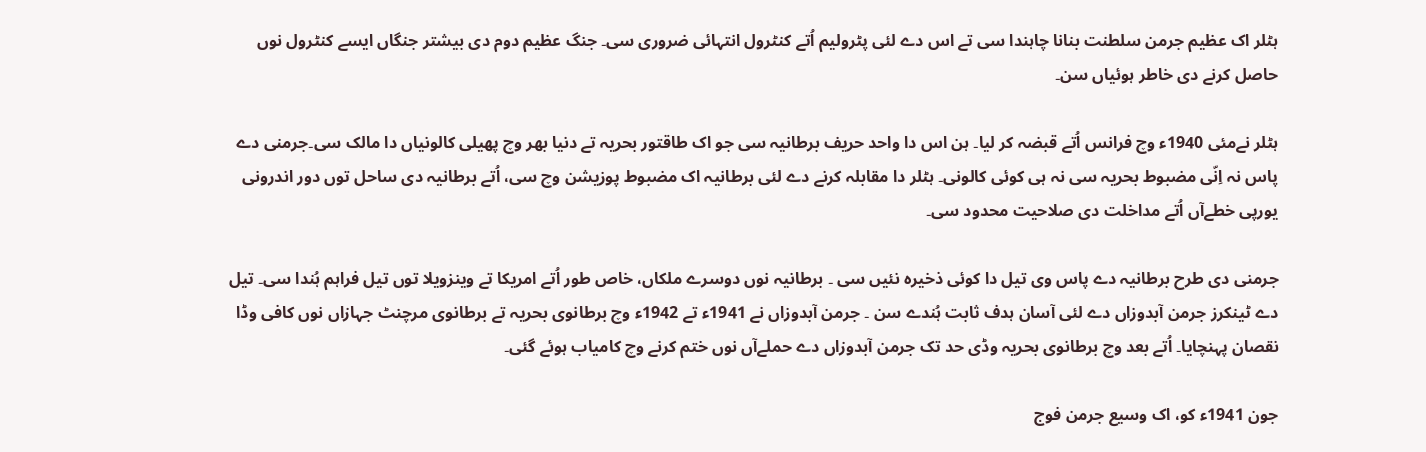ہٹلر اک عظیم جرمن سلطنت بنانا چاہندا سی تے اس دے لئی پٹرولیم اُتے کنٹرول انتہائی ضروری سی۔ جنگ عظیم دوم دی بیشتر جنگاں ايسے کنٹرول نوں حاصل کرنے دی خاطر ہوئیاں سن۔

ہٹلر نےمئی 1940ء وچ فرانس اُتے قبضہ کر ليا۔ ہن اس دا واحد حریف برطانیہ سی جو اک طاقتور بحریہ تے دنیا بھر وچ پھیلی کالونیاں دا مالک سی۔جرمنی دے پاس نہ اِنّی مضبوط بحریہ سی نہ ہی کوئی کالونی۔ ہٹلر دا مقابلہ کرنے دے لئی برطانیہ اک مضبوط پوزیشن وچ سی، اُتے برطانیہ دی ساحل توں دور اندرونی یورپی خطےآں اُتے مداخلت دی صلاحیت محدود سی۔

جرمنی دی طرح برطانیہ دے پاس وی تیل دا کوئی ذخیرہ نئيں سی ۔ برطانیہ نوں دوسرے ملکاں، خاص طور اُتے امریکا تے وینزویلا توں تیل فراہم ہُندا سی۔ تیل دے ٹینکرز جرمن آبدوزاں دے لئی آسان ہدف ثابت ہُندے سن ۔ جرمن آبدوزاں نے 1941ء تے 1942ء وچ برطانوی بحریہ تے برطانوی مرچنٹ جہازاں نوں کافی وڈا نقصان پہنچایا۔ اُتے بعد وچ برطانوی بحریہ وڈی حد تک جرمن آبدوزاں دے حملےآں نوں ختم کرنے وچ کامیاب ہوئے گئی۔

جون 1941ء کو، اک وسیع جرمن فوج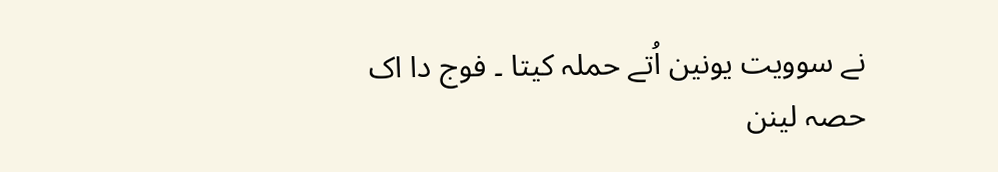نے سوویت یونین اُتے حملہ کيتا ۔ فوج دا اک حصہ لینن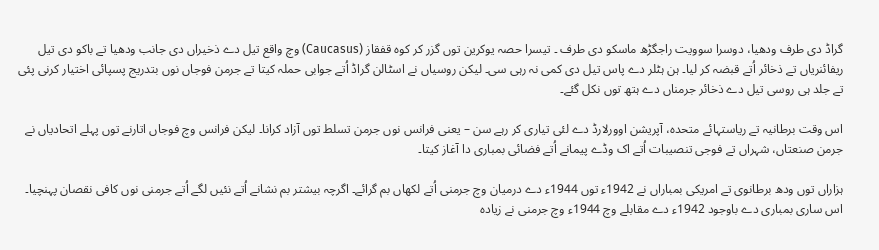گراڈ دی طرف ودھیا، دوسرا سوویت راجگڑھ ماسکو دی طرف ۔ تیسرا حصہ یوکرین توں گزر کر کوہ قفقاز (Caucasus) وچ واقع تیل دے ذخیراں دی جانب ودھیا تے باکو دی تیل ریفائنریاں تے ذخائر اُتے قبضہ کر ليا۔ ہن ہٹلر دے پاس تیل دی کمی نہ رہی سی۔ لیکن روسیاں نے اسٹالن گراڈ اُتے جوابی حملہ کيتا تے جرمن فوجاں نوں بتدریج پسپائی اختیار کرنی پئی تے جلد ہی روسی تیل دے ذخائر جرمناں دے ہتھ توں نکل گئے۔

اس وقت برطانیہ تے ریاستہائے متحدہ، آپریشن اوورلارڈ دے لئی تیاری کر رہے سن – یعنی فرانس نوں جرمن تسلط توں آزاد کرانا۔ لیکن فرانس وچ فوجاں اتارنے توں پہلے اتحادیاں نے جرمن صنعتاں، شہراں تے فوجی تنصیبات اُتے اک وڈے پیمانے اُتے فضائی بمباری دا آغاز کيتا۔

ہزاراں توں ودھ برطانوی تے امریکی بمباراں نے 1942ء توں 1944ء دے درمیان وچ جرمنی اُتے لکھاں بم گرائے۔ اگرچہ بیشتر بم نشانے اُتے نئيں لگے اُتے جرمنی نوں کافی نقصان پہنچیا۔ اس ساری بمباری دے باوجود 1942ء دے مقابلے وچ 1944ء وچ جرمنی نے زیادہ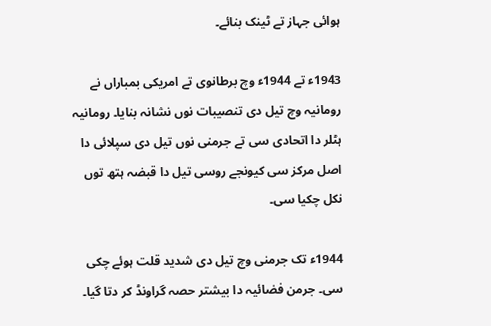ہوائی جہاز تے ٹینک بنائے۔

1943ء تے 1944ء وچ برطانوی تے امریکی بمباراں نے رومانیہ وچ تیل دی تنصیبات نوں نشانہ بنایا۔ رومانیہ ہٹلر دا اتحادی سی تے جرمنی نوں تیل دی سپلائی دا اصل مرکز سی کیونجے روسی تیل دا قبضہ ہتھ توں نکل چکيا سی۔

1944ء تک جرمنی وچ تیل دی شدید قلت ہوئے چکی سی۔ جرمن فضائیہ دا بیشتر حصہ گراونڈ کر دتا گیا۔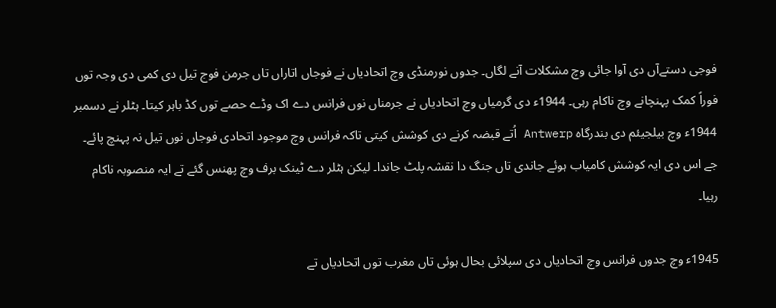فوجی دستےآں دی آوا جائی وچ مشکلات آنے لگاں۔ جدوں نورمنڈی وچ اتحادیاں نے فوجاں اتاراں تاں جرمن فوج تیل دی کمی دی وجہ توں فوراً کمک پہنچانے وچ ناکام رہی۔ 1944ء دی گرمیاں وچ اتحادیاں نے جرمناں نوں فرانس دے اک وڈے حصے توں کڈ باہر کيتا۔ ہٹلر نے دسمبر 1944ء وچ بیلجیئم دی بندرگاہ Antwerp اُتے قبضہ کرنے دی کوشش کيتی تاکہ فرانس وچ موجود اتحادی فوجاں نوں تیل نہ پہنچ پائے۔ جے اس دی ایہ کوشش کامیاب ہوئے جاندی تاں جنگ دا نقشہ پلٹ جاندا۔ لیکن ہٹلر دے ٹینک برف وچ پھنس گئے تے ایہ منصوبہ ناکام رہیا۔

1945ء وچ جدوں فرانس وچ اتحادیاں دی سپلائی بحال ہوئی تاں مغرب توں اتحادیاں تے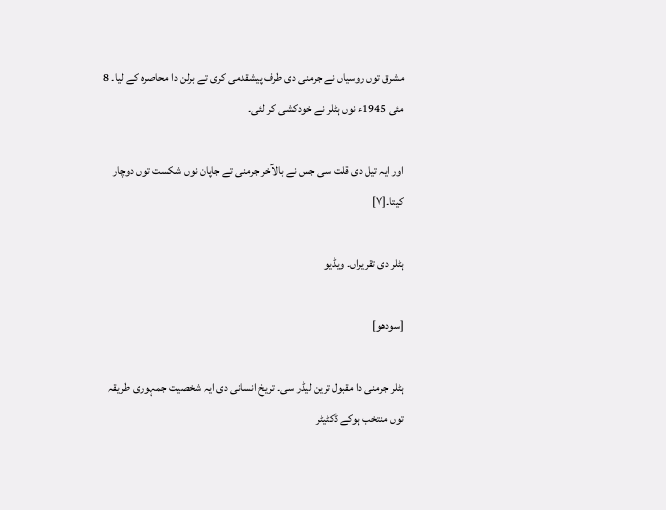مشرق توں روسیاں نے جرمنی دی طرف پیشقدمی کری تے برلن دا محاصرہ کے لیا۔ 8 مئی 1945ء نوں ہٹلر نے خودکشی کر لئی۔

اور ایہ تیل دی قلت سی جس نے بالآخر جرمنی تے جاپان نوں شکست توں دوچار کيتا۔[۷]

ہٹلر دی تقریراں۔ ویڈیو

[سودھو]

ہٹلر جرمنی دا مقبول ترین لیڈر سی۔ تریخ انسانی دی ایہ شخصیت جمہوری طریقہ توں منتخب ہوکے ڈکٹیٹر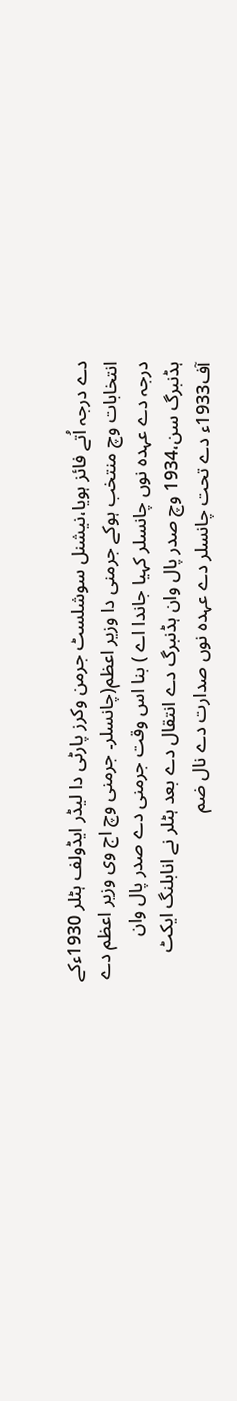دے درجہ اُتے فائز ہويا،نیشنل سوشلسٹ جرمن وکرز پارٹی دا لیڈر ایڈولف ہٹلر 1930ءکے انتخابات وچ منتخب ہوکے جرمنی دا وزیر اعظم(چانسلر۔ جرمنی وچ اج وی وزیر اعظم دے درجہ دے عہدہ نوں چانسلر کہیا جاندا اے ) بنا اس وقت جرمنی دے صدر پال وان ہڈنبرگ سن،1934 وچ صدر پال وان ہڈنبرگ دے انتقال دے بعد ہٹلر نے انابلنگ ایکٹ آف1933ء دے تحت چانسلر دے عہدہ نوں صدارت دے نال ضم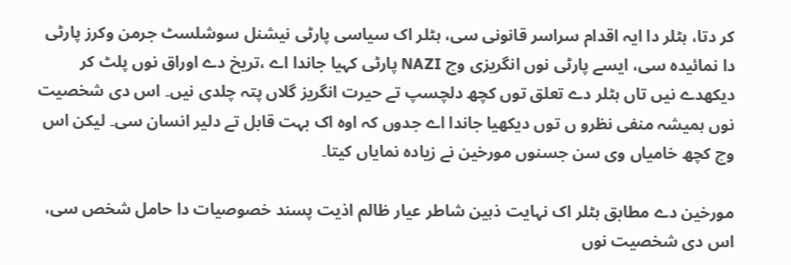کر دتا، ہٹلر دا ایہ اقدام سراسر قانونی سی، ہٹلر اک سیاسی پارٹی نیشنل سوشلسٹ جرمن وکرز پارٹی دا نمائیدہ سی، ايسے پارٹی نوں انگریزی وچ NAZI پارٹی کہیا جاندا اے ،تریخ دے اوراق نوں پلٹ کر دیکھدے نيں تاں ہٹلر دے تعلق توں کچھ دلچسپ تے حیرت انگریز گلاں پتہ چلدی نيں۔ اس دی شخصیت نوں ہمیشہ منفی نظرو ں توں دیکھیا جاندا اے جدوں کہ اوہ اک بہت قابل تے دلیر انسان سی۔ لیکن اس وچ کچھ خامیاں وی سن جسنوں مورخین نے زیادہ نمایاں کيتا۔

مورخین دے مطابق ہٹلر اک نہایت ذہین شاطر عیار ظالم اذیت پسند خصوصیات دا حامل شخص سی، اس دی شخصیت نوں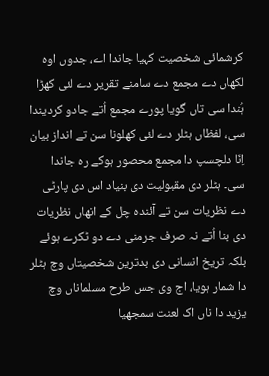کرشمائی شخصیت کہیا جاندا اے، جدوں اوہ لکھاں دے مجمع دے سامنے تقریر دے لئی کھڑا ہُندا سی تاں گویا پورے مجمع اُتے جادو کردیندا سی، لفظاں ہٹلر دے لئی کھلونا سن تے انداز بیان اِنّا دلچسپ دا مجمع محصور ہوکے رہ جاندا سی۔ ہٹلر دی مقبولیت دی بنیاد اس دی پارٹی دے نظریات سن تے آئندہ چل کے انھاں نظریات دی بنا اُتے نہ صرف جرمنی دے دو ٹکرے ہوئے بلکہ تریخ انسانی دی بدترین شخصیتاں وچ ہٹلر دا شمار ہويا، اج وی جس طرح مسلماناں وچ یزید دا ناں اک لعنت سمجھیا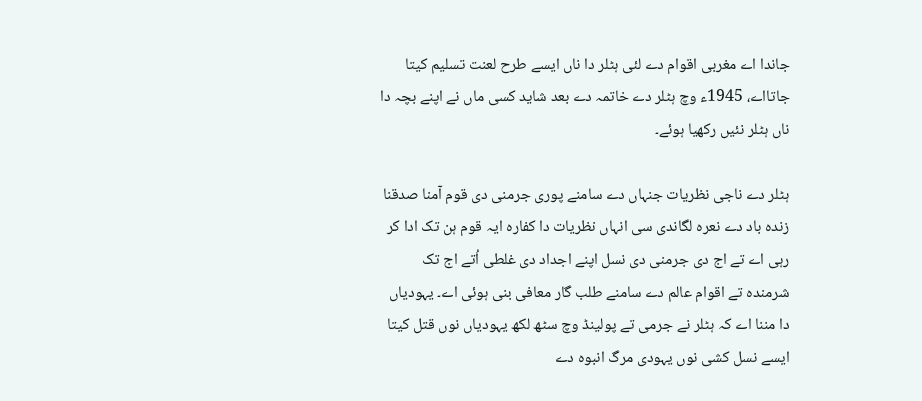جاندا اے مغربی اقوام دے لئی ہٹلر دا ناں ايسے طرح لعنت تسلیم کيتا جاتااے، 1945ء وچ ہٹلر دے خاتمہ دے بعد شاید کسی ماں نے اپنے بچہ دا ناں ہٹلر نئيں رکھیا ہوئے۔

ہٹلر دے ناجی نظریات جنہاں دے سامنے پوری جرمنی دی قوم آمنا صدقنا زندہ باد دے نعرہ لگاندی سی انہاں نظریات دا کفارہ ایہ قوم ہن تک ادا کر رہی اے تے اج دی جرمنی دی نسل اپنے اجداد دی غلطی اُتے اج تک شرمندہ تے اقوام عالم دے سامنے طلب گار معافی بنی ہوئی اے۔ یہودیاں دا مننا اے کہ ہٹلر نے جرمی تے پولینڈ وچ سٹھ لکھ یہودیاں نوں قتل کيتا ايسے نسل کشی نوں یہودی مرگ انبوہ دے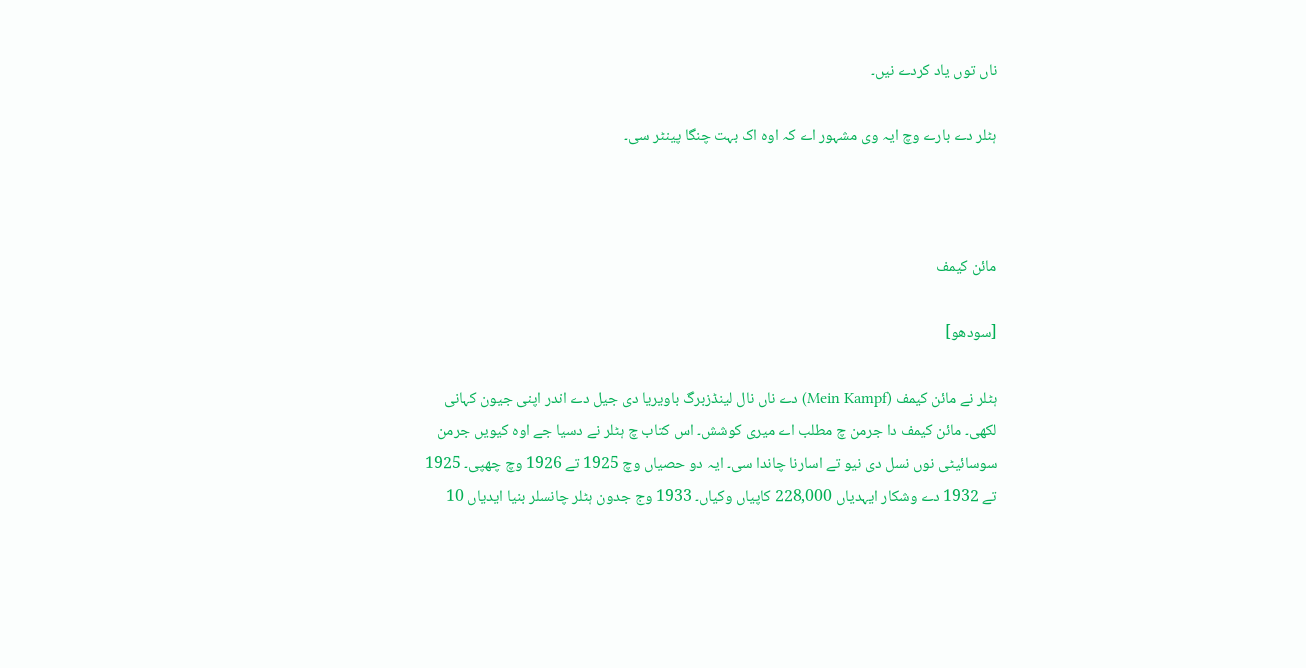ناں توں یاد کردے نيں۔

ہٹلر دے بارے وچ ایہ وی مشہور اے کہ اوہ اک بہت چنگا پینٹر سی۔



مائن کیمف

[سودھو]

ہٹلر نے مائن کیمف (Mein Kampf) دے ناں نال لینڈزبرگ باویریا دی جیل دے اندر اپنی جیون کہانی لکھی۔ مائن کیمف دا جرمن چ مطلب اے میری کوشش۔ اس کتاب چ ہٹلر نے دسیا جے اوہ کیویں جرمن سوسائیٹی نوں نسل دی نیو تے اسارنا چاندا سی۔ ایہ دو حصیاں وچ 1925 تے 1926 وچ چھپی۔ 1925 تے 1932 دے وشکار ایہدیاں 228,000 کاپیاں وکیاں۔ 1933 وج جدون ہٹلر چانسلر بنیا ایدیاں 10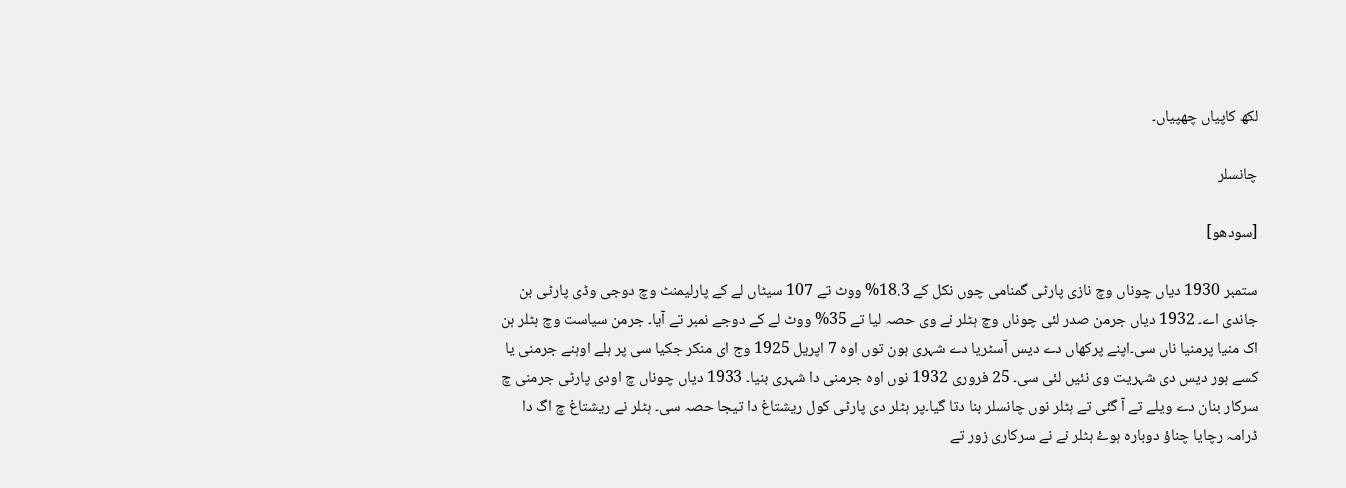لکھ کاپیاں چھپیاں۔

چانسلر

[سودھو]

ستمبر 1930 دیاں چوناں وچ نازی پارٹی گمنامی چوں نکل کے 18.3% ووٹ تے 107 سیٹاں لے کے پارلیمنٹ وچ دوجی وڈی پارٹی بن جاندی اے۔ 1932 دیاں جرمن صدر لئی چوناں وچ ہٹلر نے وی حصہ لیا تے 35% ووٹ لے کے دوجے نمبر تے آیا۔ جرمن سیاست وچ ہٹلر ہن اک منیا پرمنیا ناں سی۔اپنے پرکھاں دے دیس آسٹریا دے شہری ہون توں اوہ 7 اپریل 1925 وج ای منکر جکیا سی پر ہلے اوہنے جرمنی یا کسے ہور دیس دی شہریت وی نئیں لئی سی۔ 25 فروری 1932 نوں اوہ جرمنی دا شہری بنیا۔ 1933 دیاں چوناں چ اودی پارٹی جرمنی چ سرکار بنان دے ویلے تے آ گئی تے ہٹلر نوں چانسلر بنا دتا گیا۔پر ہٹلر دی پارٹی کول ریشتاغ دا تیجا حصہ سی۔ ہٹلر نے ریشتاغ چ اگ دا ڈرامہ رچایا چناؤ دوبارہ ہوۓ ہٹلر نے نے سرکاری زور تے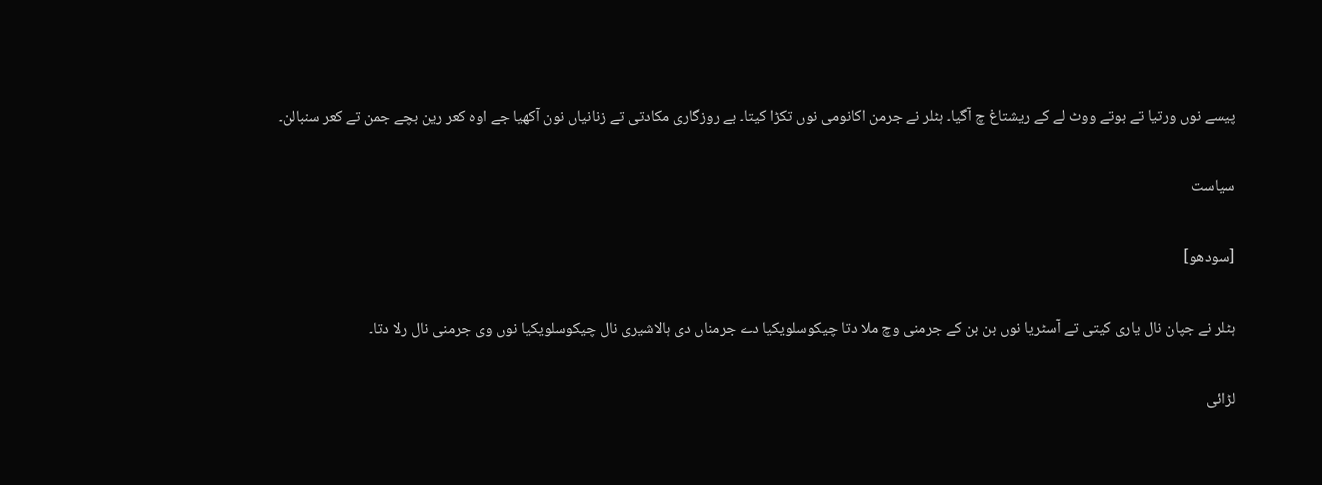پیسے نوں ورتیا تے بوتے ووٹ لے کے ریشتاغ چ آگیا۔ ہٹلر نے جرمن اکانومی نوں تکڑا کیتا۔ بے روزگاری مکادتی تے زنانیاں نون آکھیا جے اوہ کعر رین بچے جمن تے کعر سنبالن۔

سیاست

[سودھو]

ہٹلر نے جپان نال یاری کیتی تے آسٹریا نوں بن بن کے جرمنی وچ ملا دتا چیکوسلویکیا دے جرمناں دی ہالاشیری نال چیکوسلویکیا نوں وی جرمنی نال رلا دتا۔

لڑائی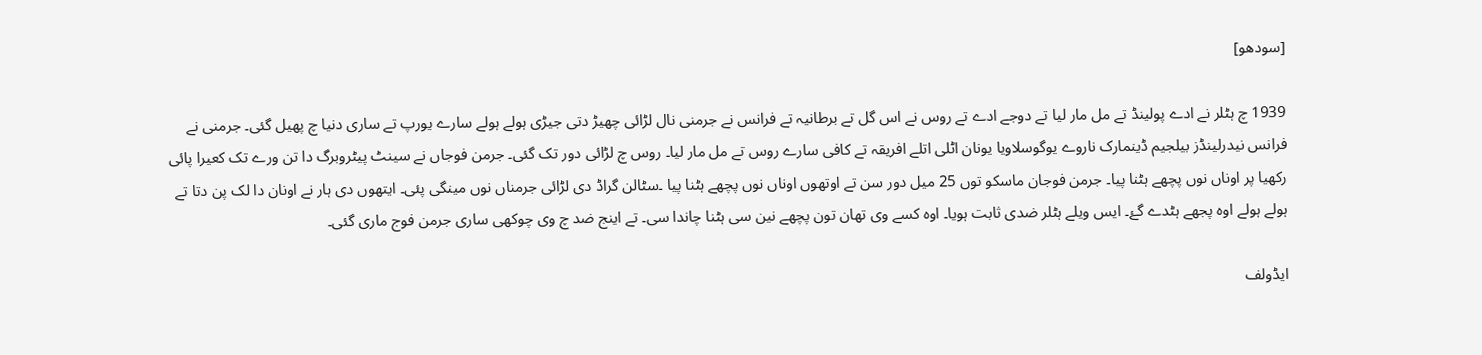[سودھو]

1939 چ ہٹلر نے ادے پولینڈ تے مل مار لیا تے دوجے ادے تے روس نے اس گل تے برطانیہ تے فرانس نے جرمنی نال لڑائی چھیڑ دتی جیڑی ہولے ہولے سارے یورپ تے ساری دنیا چ پھیل گئی۔ جرمنی نے فرانس نیدرلینڈز بیلجیم ڈینمارک ناروے یوگوسلاویا یونان اٹلی اتلے افریقہ تے کافی سارے روس تے مل مار لیا۔ روس چ لڑائی دور تک گئی۔ جرمن فوجاں نے سینٹ پیٹروبرگ دا تن ورے تک کعیرا پائی رکھیا پر اوناں نوں پچھے ہٹنا پیا۔ جرمن فوجان ماسکو توں 25 میل دور سن تے اوتھوں اوناں نوں پچھے ہٹنا پیا ۔سٹالن گراڈ دی لڑائی جرمناں نوں مینگی پئی۔ ایتھوں دی ہار نے اونان دا لک پن دتا تے ہولے ہولے اوہ پجھے ہٹدے گۓ۔ ایس ویلے ہٹلر ضدی ثابت ہویا۔ اوہ کسے وی تھان تون پچھے نین سی ہٹنا چاندا سی۔ تے اینج ضد چ وی چوکھی ساری جرمن فوج ماری گئی۔

ایڈولف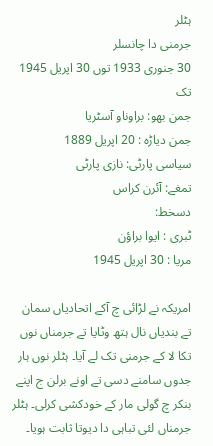ہٹلر
جرمنی دا چانسلر
30 جنوری 1933 توں 30 اپریل 1945 تک
جمن بھو: براوناو آسٹریا
جمن دیاڑہ : 20 اپریل 1889
سیاسی پارٹی: نازی پارٹی
تمغے: آئرن کراس
دسخط:
ٹبری : ایوا براؤن
مریا : 30 اپریل 1945

امریکہ نے لڑائی چ آکے اتحادیاں سمان تے بندیاں نال ہتھ وٹایا تے جرمناں نوں تکا لا کے جرمنی تک لے آیا۔ ہٹلر نوں ہار جدوں سامنے دسی تے اونے برلن ج اپنے بنکر چ گولی مار کے خودکشی کرلی۔ ہٹلر جرمناں لئی تباہی دا دیوتا ثابت ہویا۔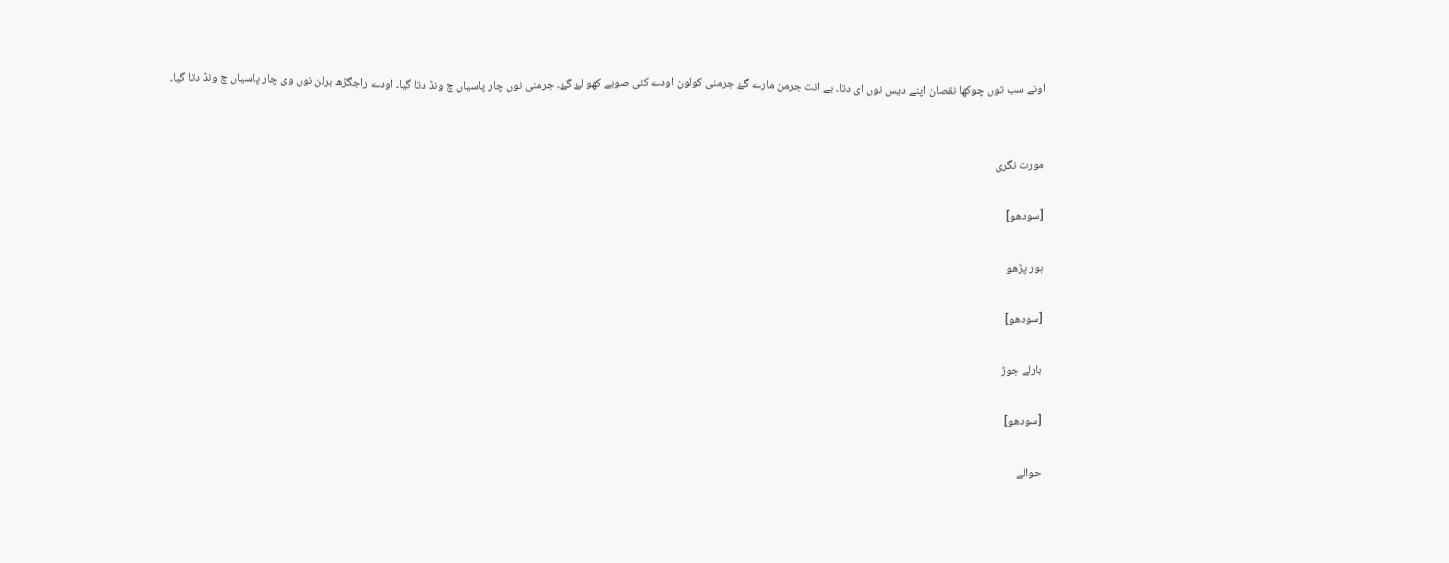اونے سب توں چوکھا نقصان اپنے دیس نوں ای دتا۔ بے انت جرمن مارے گۓ جرمنی کولون اودے کئی صوبے کھو لۓ گۓ۔ جرمنی نوں چار پاسیاں چ ونڈ دتا گیا۔ اودے راجگڑھ برلن نوں وی چار پاسیاں چ ونڈ دتا گیا۔


مورت نگری

[سودھو]

ہور پڑھو

[سودھو]

بارلے جوڑ

[سودھو]

حوالے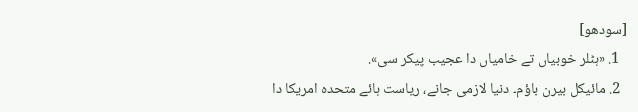[سودھو]
  1. «ہٹلر خوبیاں تے خامیاں دا عجیب پیکر سی».
  2. مائیکل بیرن باؤم۔ دنیا لازمی جانے، ریاست ہائے متحدہ امریکا دا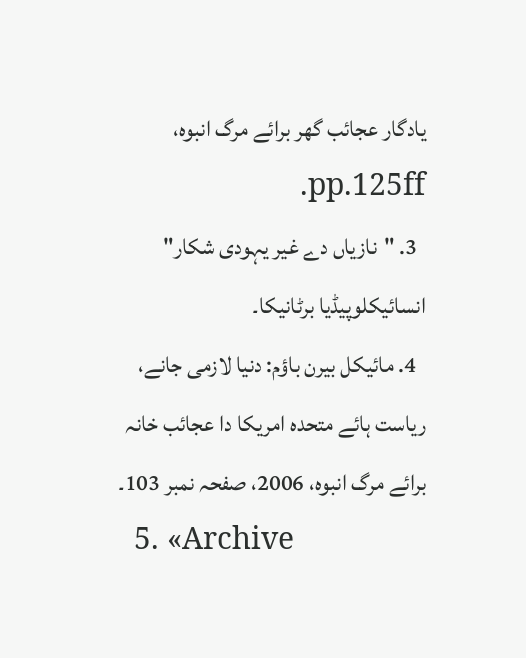یادگار عجائب گھر برائے مرگ انبوہ، pp.125ff.
  3. "نازیاں دے غیر یہودی شکار" انسائیکلوپیڈیا برٹانیکا۔
  4. مائیکل بیرن باؤم: دنیا لازمی جانے، ریاست ہائے متحدہ امریکا دا عجائب خانہ برائے مرگ انبوہ، 2006، صفحہ نمبر 103۔
  5. «Archive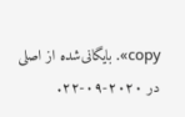copy». بایگانی‌شده از اصلی در ۲۰۲۰-۰۹-۲۲.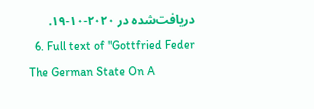دریافت‌شده در ۲۰۲۰-۱۰-۱۹.
  6. Full text of "Gottfried Feder The German State On A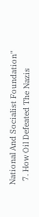National And Socialist Foundation"
  7. How Oil Defeated The Nazis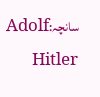سانچہ:Adolf Hitler